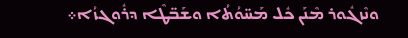ܘܢܶܙܓܽܘܪ ܡܶܢܰܢ ܟܽܠ ܡܰܚ̈ܘܳܬܳܐ ܘܫܰܒ̈ܛܶܐ ܕܪܽܘܓܙܳܐ܀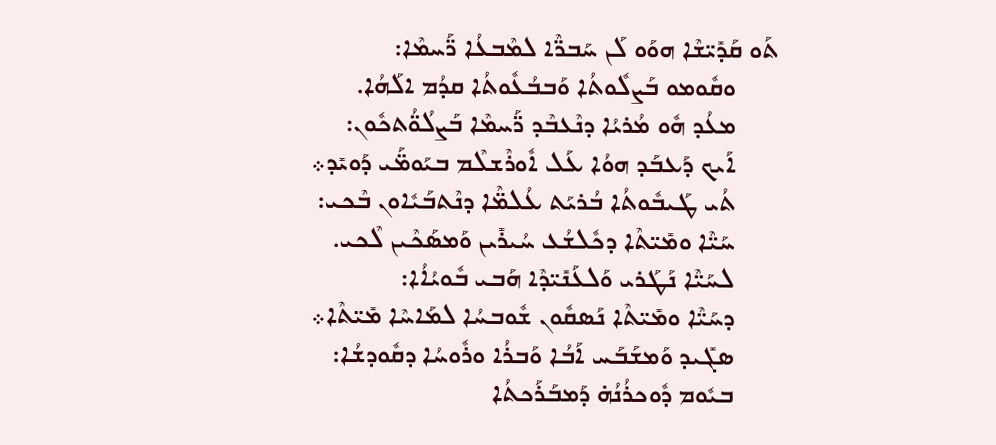ܬܰܘ ܩܰܕܺܝ̈ܫܶܐ ܗܘܰܘ ܠܰܢ ܚܰܒܪ̈ܶܐ ܠܡܶܒܥܳܐ ܪ̈ܰܚܡܶܐ:
      ܘܩܽܘܡܘ ܒܰܨܠܽܘܬܳܐ ܘܰܒܒܳܥܽܘܬܳܐ ܩܕܳܡ ܐܠܰܗܳܐ.
      ܡܥܳܕ ܗܽܘ ܡܳܪܝܳܐ ܕܢܶܥܒܶܕ ܪ̈ܰܚܡܶܐ ܒܰܨܠܳܘ̈ܳܬܟܽܘܢ:
      ܐܰܝܟ ܕܰܥܒܰܕ ܗܘܳܐ ܥܰܠ ܐܽܘܪܶܫܠܶܡ ܒܝܰܘܡ̈ܰܝ ܕܰܘܝܺܕ܀
      ܬܳܝ ܛܰܝܒܽܘܬܳܐ ܒܳܪܝܰܬ ܥܳܠܡ̈ܶܐ ܕܢܶܬܒܰܝܽܐܘܢ ܒܶܟܝ:
      ܚܰܝ̈ܶܐ ܘܡܺܝ̈ܬܶܐ ܕܟܽܠܫܳܥ ܚܳܝܪܺܝܢ ܘܰܡܣܰܟܶܝܢ ܠܶܟܝ.
      ܠܚܰܝ̈ܶܐ ܢܰܛܰܪܝ ܘܰܠܥܰܢܺܝ̈ܕܶܐ ܗܰܒܝ ܒܽܘܝܳܐܳܐ:
      ܕܚܰܝ̈ܶܐ ܘܡܺܝ̈ܬܶܐ ܢܰܣܩܽܘܢ ܫܽܘܒܚܳܐ ܠܡܰܐܚܶܐ ܡܺܝ̈ܬܶܐ܀
      ܣܓܺܝܕ ܘܰܡܫܰܒܰܚ ܐܰܒܳܐ ܘܰܒܪܳܐ ܘܪܽܘܚܳܐ ܕܩܽܘܕܫܳܐ:
      ܒܝܽܘܡ ܕܽܘܟܪܳܢܳܗ̇ ܕܰܡܒܰܪܰܟܬܳܐ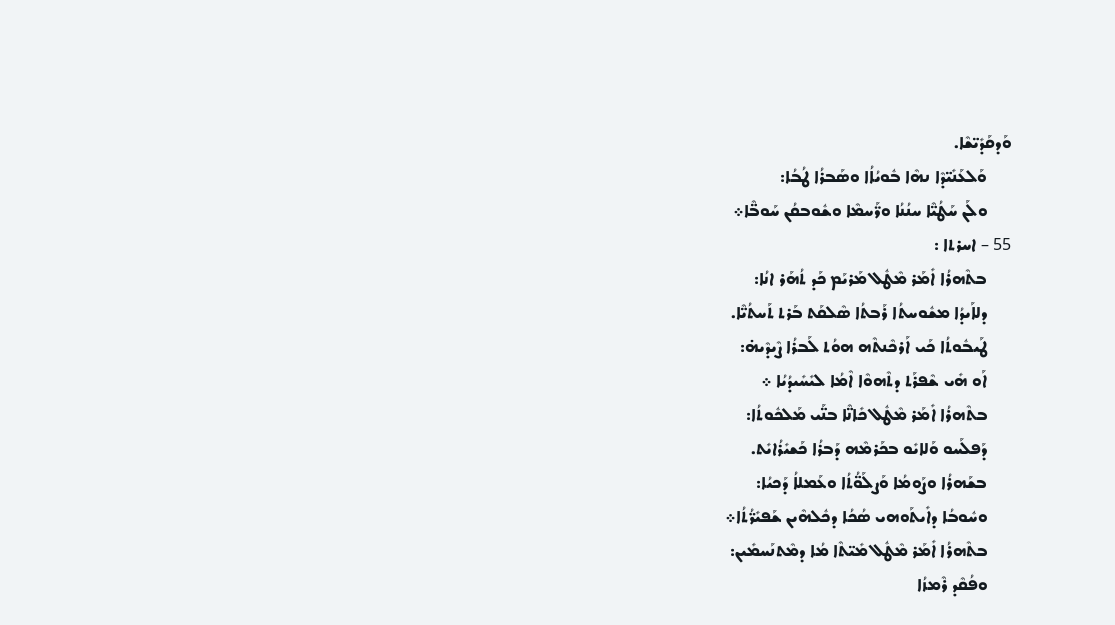ܘܰܕܩܰܕܺܝ̈ܫܶܐ.
      ܘܰܠܥܰܢܺܝ̈ܕܶܐ ܢܗܶܐ ܒܽܘܝܳܐܳܐ ܘܣܰܒܪܳܐ ܛܳܒܳܐ:
      ܘܠܰܢ ܚܰܛܳܝ̈ܶܐ ܚܢܳܢܳܐ ܘܪ̈ܰܚܡܶܐ ܘܫܽܘܒܩܳܢ ܚܰܘܒ̈ܶܐ܀
55 – ܐܚܪܬܐ :
      ܒܬܶܗܪܳܐ ܐܺܡܰܪ ܡܶܛܽܠ ܡܰܪܝܰܡ ܟܰܕ ܬܳܗܰܪ ܐܢܳܐ:
      ܕܠܐܰܝܕܳܐ ܡܫܽܘܚܬܳܐ ܪܰܒܬܳܐ ܣܶܠܩܰܬ ܒܰܪܬ ܬܰܚܬܳܝ̈ܶܐ.
      ܛܰܝܒܽܘܬܳܐ ܟܰܝ ܐܰܪܟܶܢܬܶܗ ܗܘܳܬ ܠܰܒܪܳܐ ܨܶܝܕܶܝܗ̇:
      ܐܰܘ ܗܺܝ ܫܶܦܪܰܬ ܕܬܶܗܘܶܐ ܐܶܡܳܐ ܠܝܺܚܺܝܕܳܝܳܐ ܀
      ܒܬܶܗܪܳܐ ܐܺܡܰܪ ܡܶܛܽܠ ܟܺܐܢ̈ܶܐ ܒܢ̈ܰܝ ܡܰܠܟܽܘܬܳܐ:
      ܕܰܦܠܰܚܘ ܘܰܠܐܝܺܘ ܒܟܰܪܡܶܗ ܕܰܒܪܳܐ ܟܰܫܝܺܪܳܐܝܺܬ.
      ܒܫܰܗܪܳܐ ܘܨܰܘܡܳܐ ܘܰܨܠܰܘ̈ܳܬܳܐ ܘܥܰܡܠܐܳ ܕܰܟܝܳܐ:
      ܘܚܽܘܒܳܐ ܕܐܺܝܬܰܘܗܝ ܣܳܟܳܐ ܕܟܽܠܗܶܝܢ ܫܰܦܝܺܪ̈ܳܬܳܐ܀
      ܒܬܶܗܪܳܐ ܐܺܡܰܪ ܡܶܛܽܠ ܡܺܝ̈ܬܶܐ ܡܳܐ ܕܡܶܬܢܰܚܡܺܝܢ:
      ܘܦܳܩܶܕ ܪܶܡܙܳܐ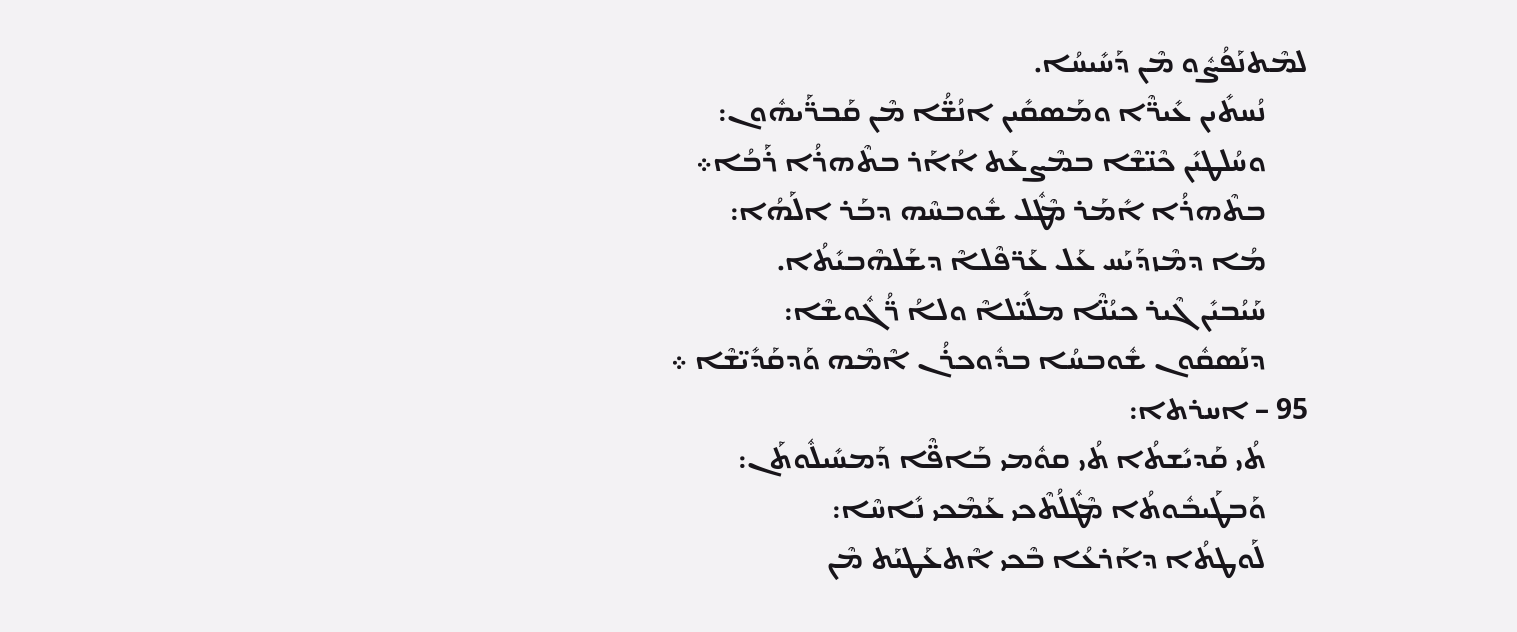ܠܡܶܬܢܰܦܳܨܽܘ ܡܶܢ ܕܰܚܺܝܚܳܐ.
      ܢܳܚܬܺܝܢ ܥܺܝܪ̈ܶܐ ܘܡܰܣܩܺܝܢ ܐܢܳܫ̈ܳܐ ܡܶܢ ܩܰܒܪ̈ܰܝܗܽܘܢ:
      ܘܚܳܠܛܝܺܢ ܟܶܢ̈ܫܶܐ ܒܡܶܨܥܰܬ ܐܳܐܰܪ ܒܬܶܗܪܳܐ ܪܰܒܳܐ܀
      ܒܬܶܗܪܳܐ ܐܺܡܰܪ ܡܶܛܽܠ ܫܽܘܒܚܶܗ ܕܒܰܪ ܐܠܰܗܳܐ:
      ܡܳܐ ܕܡܶܙܕܰܝܰܚ ܥܰܠ ܥܰܪ̈ܦܶܠܐܶ ܕܫܰܠܗܶܒܝܺܬܳܐ.
      ܚܰܝܳܒܝܺܢ ܓܶܝܪ ܟܝܳܢ̈ܶܐ ܡܠܺܝ̈ܠܐܶ ܘܠܐܳ ܪ̈ܳܓܽܘܫܶܐ:
      ܕܢܰܣܩܽܘܢ ܫܽܘܒܚܳܐ ܒܕܽܘܟܪܳܢ ܐܶܡܶܗ ܘܰܕܩܰܕܺܝ̈ܫܶܐ ܀
95 – ܐܚܪܬܐ:
      ܬܳܝ ܩܰܕܝܺܫܬܳܐ ܬܳܝ ܩܘܽܡܝ ܒܰܐܦ̈ܶܐ ܕܰܡܚܺܝܠܽܘܬܰܢ:
      ܘܰܒܛܰܝܒܽܘܬܳܐ ܡܶܛܽܠܳܬܶܟܝ ܥܰܡܶܟܝ ܢܺܐܚܶܐ:
      ܠܰܘܛܬܳܐ ܕܐܰܪܥܳܐ ܒܶܟܝ ܐܶܬܥܰܛܝܰܬ ܡܶܢ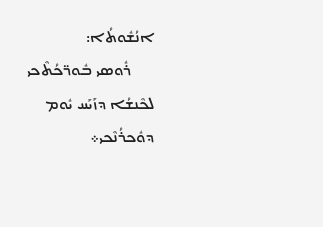ܐܢܳܫܽܘܬܳܐ:
      ܪܽܘܣܝ ܒܽܘܪ̈ܟܳܬܶܟܝ ܠܟܶܢܫܳܐ ܕܙܰܝܰܚ ܝܽܘܡ ܕܘܽܟܪܳܢܶܟܝ܀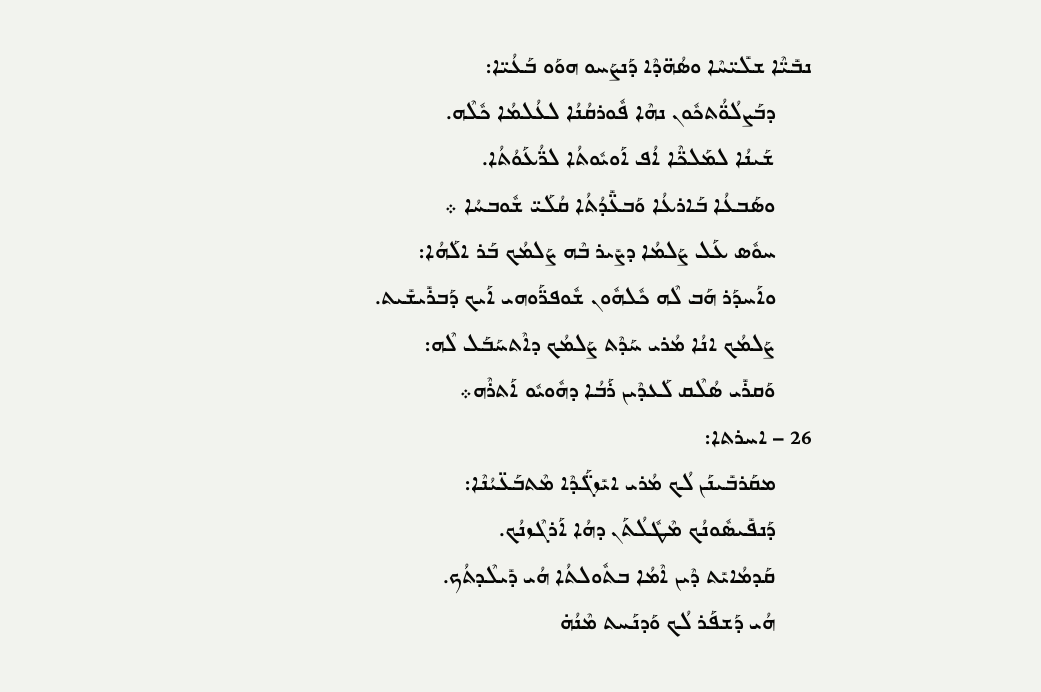ܢܒܺܝ̈ܶܐ ܫܠܺܝ̈ܚܶܐ ܘܣܳܗ̈ܕܶܐ ܕܰܢܨܰܚܘ ܗܘܰܘ ܒܰܥܳܝ̈ܐ:
      ܕܒܰܨܠܳܘ̈ܳܬܟܽܘܢ ܢܗܶܐ ܦܽܘܪܩܳܢܳܐ ܠܥܳܠܡܳܐ ܟܽܠܶܗ.
      ܫܰܝܢܳܐ ܠܡܰܠܟ̈ܶܐ ܐܳܦ ܐܰܘܝܽܘܬܳܐ ܠܪ̈ܳܥܰܘܳܬܳܐ.
      ܘܣܰܒܥܳܐ ܒܰܐܪܥܳܐ ܘܰܒܥ̈ܺܕܳܬܳܐ ܩܳܠܰܝ̈ ܫܽܘܒܚܳܐ ܀
      ܚܘܽܣ ܥܰܠ ܨܰܠܡܳܐ ܕܨܺܝܪ ܒܶܗ ܨܰܠܡܳܟ ܒܰܪ ܐܠܰܗܳܐ:
      ܘܐܰܚܕܰܪ ܗܰܒ ܠܶܗ ܟܽܠܗܽܘܢ ܫܽܘܦܪ̈ܰܘܗܝ ܐܰܝܟ ܕܰܒܪܺܝܫܺܝܬ.
      ܨܰܠܡܳܟ ܐܢܳܐ ܡܳܪܝ ܚܰܕܶܬ ܨܰܠܡܳܟ ܕܐܶܬܚܰܒܰܠ ܠܶܗ:
      ܘܰܩܪܺܝ ܣܳܠܶܩ ܠܰܥܕܶܝܢ ܪܰܒܳܐ ܕܗܽܘܝܽܘ ܐܰܬܪܶܗ܀
26 – ܐܚܪܬܐ:
      ܡܩܰܪܒܺܝܢܰܢ ܠܳܟ ܡܳܪܝ ܐܝܺܙܓ̈ܰܕܶܐ ܡܶܬܒܰܥ̈ܝܳܢܶܐ:
      ܕܰܢܦܺܝܣܽܘܢܳܟ ܡܶܛܽܠܳܬܰܢ ܕܗܳܐ ܐܰܪܓܶܙܢܳܟ.
      ܩܰܕܡܳܐܝܺܬ ܕܶܝܢ ܐܶܡܳܐ ܒܬܽܘܠܬܳܐ ܗܳܝ ܕܺܝܠܶܕܬܳܟ.
      ܗܳܝ ܕܰܫܦܰܪ ܠܳܟ ܘܰܕܢܰܚܬ ܡܶܢܳܗ̇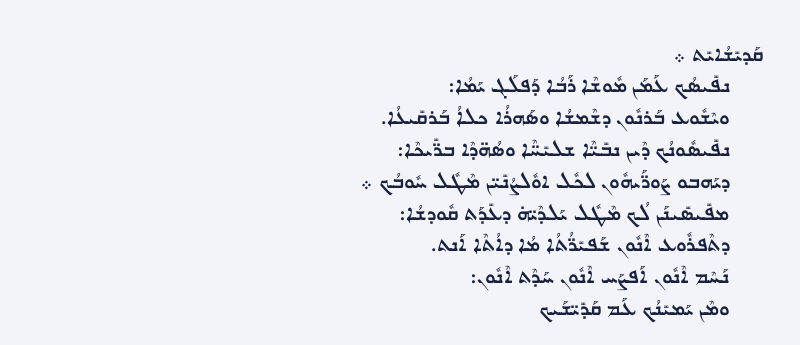ܩܰܕܝܺܫܳܐܝܺܬ ܀
      ܢܦܺܝܣܳܟ ܥܰܡܰܢ ܡܽܘܫܶܐ ܪܰܒܳܐ ܕܰܦܠܰܓ ܝܰܡܳܐ:
      ܘܝܶܫܽܘܥ ܒܰܪܢܽܘܢ ܕܫܶܡܫܳܐ ܘܣܰܗܪܳܐ ܟܠܐܳ ܒܰܪܩܺܝܥܳܐ.
      ܢܦܺܝܣܽܘܢܳܟ ܕܶܝܢ ܢܒܺܝ̈ܶܐ ܫܠܝܺܚ̈ܶܐ ܘܣܳܗ̈ܕܶܐ ܒܪ̈ܺܝܟܶܐ:
      ܕܝܰܗܒܘ ܨܰܘܪ̈ܰܝܗܽܘܢ ܠܟܽܠ ܐܘܽܠܨܳܢܺܝ̈ܢ ܡܶܛܽܠ ܚܽܘܒܳܟ ܀
      ܡܦܺܝܣܺܝܢܰܢ ܠܳܟ ܡܶܛܽܠ ܝܰܠܕܶܝ̈ܗ̇ ܕܥܺܕܰܬ ܩܽܘܕܫܳܐ:
      ܕܬܶܦܪܽܘܥ ܐܶܢܽܘܢ ܫܰܦܝܺܪ̈ܳܬܳܐ ܡܳܐ ܕܐܳܬܶܐ ܐܰܢܬ.
      ܢܰܚܶܡ ܐܶܢܽܘܢ ܐܰܦܨܰܚ ܐܶܢܽܘܢ ܚܰܕܶܬ ܐܶܢܽܘܢ:
      ܘܡܶܢ ܝܰܡܝܺܢܳܟ ܥܰܡ ܩܰܕܺܝ̈ܫܰܝܟ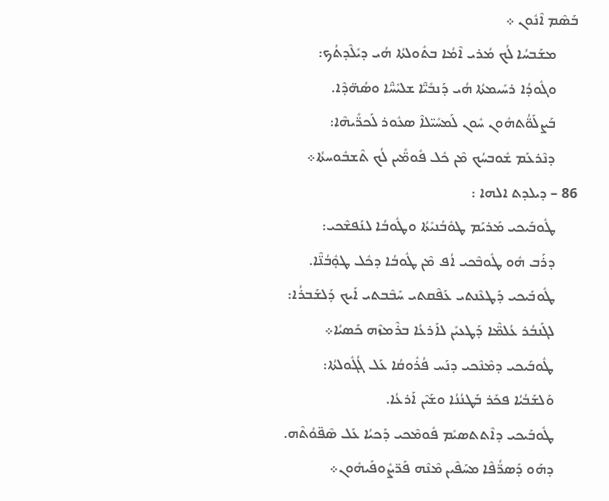ܒܰܣܶܡ ܐܶܢܽܘܢ ܀
      ܡܫܰܒܚܳܐ ܠܳܟ ܡܳܪܝ ܐܶܡܳܐ ܒܬܽܘܠܬܳܐ ܗܳܝ ܕܝܺܠܶܕܬܳܟ:
      ܘܓܽܘܕܳܐ ܪܚܺܝܡܬܳܐ ܗܳܝ ܕܰܢܒܺܝ̈ܶܐ ܫܠܝܺܚ̈ܶܐ ܘܣܳܗ̈ܕܶܐ.
      ܒܰܨܠܰܘ̈ܳܬܗܽܘܢ ܚܽܘܢ ܠܰܡܚܺܝ̈ܠܐܶ ܣܥܽܘܪ ܠܰܟܪ̈ܺܝܗܶܐ:
      ܕܢܶܪܥܰܡ ܫܽܘܒܚܳܟ ܡܶܢ ܟܽܠ ܦܽܘܡ̈ܺܝܢ ܠܳܟ ܬܶܫܒܽܘܚܬܳܐ܀
86 – ܕܝܠܕܬ ܐܠܗܐ :
      ܛܽܘܒܰܝܟܝ ܡܰܪܝܰܡ ܛܘܽܒܳܢܝܺܬܳܐ ܘܛܽܘܒܳܐ ܠܢܰܦܫܶܟܝ:
      ܕܪܰܒ ܗܽܘ ܛܽܘܒܶܟܝ ܐܳܦ ܡܶܢ ܛܽܘܒܳܐ ܕܟܽܠ ܛܘ̣ܽܒܳܢ̈ܶܐ.
      ܛܽܘܒܰܝܟܝ ܕܰܛܥܶܢܬܝ ܥܰܦܶܩܬܝ ܚܰܒܶܒܬܝ ܐܰܝܟ ܕܰܠܫܰܒܪܳܐ:
      ܠܓܰܢܒܳܪ ܥܳܠܡ̈ܶܐ ܕܰܛܥܝܺܢ ܠܐܰܪܥܳܐ ܒܪܶܡܙܶܗ ܟܰܣܝܳܐ܀
      ܛܽܘܒܰܝܟܝ ܕܡܶܢܶܟܝ ܕܢܰܚ ܦܳܪܽܘܩܳܐ ܥܰܠ ܓܳܓܽܘܠܬܳܐ:
      ܘܰܠܫܰܒܳܝܳܐ ܦܟܰܪ ܒܰܛܢܳܢܳܐ ܘܫܰܝܶܢ ܐܰܪܥܳܐ.
      ܛܽܘܒܰܝܟܝ ܕܐܶܬܬܣܝܺܡ ܦܽܘܡܶܟܝ ܕܰܟܝܳܐ ܥܰܠ ܣܶܦ̈ܘܳܬܶܗ.
      ܕܗܰܘ ܕܰܣܪ̈ܳܦܶܐ ܡܚܰܦܶܝܢ ܡܶܢܶܗ ܦܰܪ̈ܨܽܘܦܰܝܗܽܘܢ܀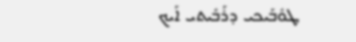ܛܘܽܒܰܝܟܝ ܕܪܰܒܺܝܬܝ ܐܰܝܟ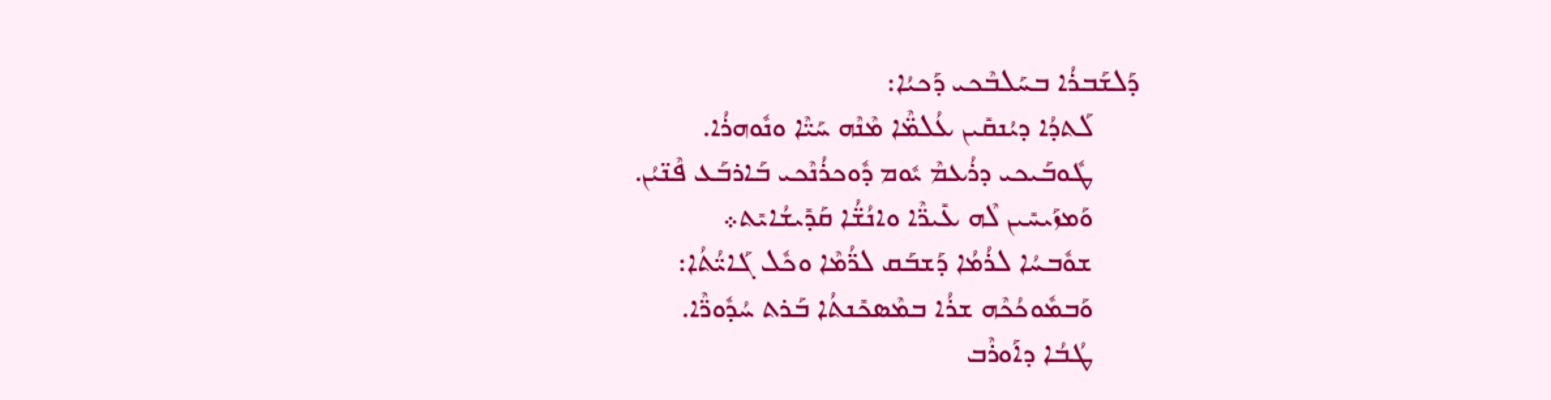ܕܰܠܫܰܒܪܳܐ ܒܚܰܠܒܶܟܝ ܕܰܟܝܳܐ:
      ܠܰܬܕܳܐ ܕܝܳܢܩܺܝܢ ܥܳܠܡ̈ܶܐ ܡܶܢܶܗ ܚܰܝ̈ܶܐ ܘܢܽܘܗܪܳܐ.
      ܛܽܘܒܰܝܟܝ ܕܪܳܥܡܶ ܝܽܘܡ ܕܽܘܟܪܳܢܶܟܝ ܒܰܐܪܒܰܥ ܦܶܢ̈ܝܳܢ.
      ܘܰܡܙܰܝܚܺܝܢ ܠܶܗ ܥܺܝܪ̈ܶܐ ܘܐܢܳܫ̈ܳܐ ܩܰܕܺܝܫܳܐܝܺܬ܀
      ܫܘܽܒܚܳܐ ܠܪܳܡܳܐ ܕܰܫܒܰܩ ܠܪ̈ܳܡܶܐ ܘܟܽܠ ܓܰܐܝ̈ܳܬܳܐ:
      ܘܰܒܡܽܘܟܳܟܶܗ ܫܪܳܐ ܒܡܶܣܟܺܢܬܳܐ ܒܰܪܬ ܚܳܕܽܘܪ̈ܶܐ.
      ܛܳܒܳܐ ܕܐܰܘܪܶܒ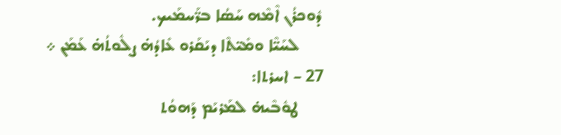ܕܽܘܟܪܳܢ ܐܶܡܶܗ ܚܰܣܳܐ ܒܪ̈ܰܚܡܰܝܟ.
      ܠܚܰܝ̈ܶܐ ܘܡܺܝ̈ܬܶܐ ܕܝܰܩܰܪܘ ܥܺܐܕܳܗ̇ ܨܠܽܘܬܳܗ̇ ܥܰܡܰܢ ܀
27 – ܐܚܪܬܐ:
      ܛܘܽܒܶܝܗ̇ ܠܡܰܪܝܰܡ ܕܰܗܘܳܬ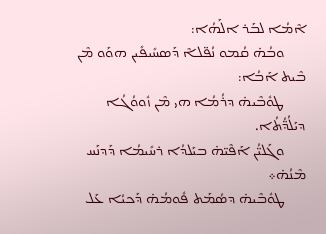ܐܶܡܳܐ ܠܒܰܪ ܐܠܰܗܳܐ:
      ܘܒܳܗ̇ ܩܳܡܘ ܢܳܦ̈ܠܐܶ ܕܰܣܚܺܝܦܺܝܢ ܗܘܰܘ ܡܶܢ ܒܶܝܬ ܐܰܒܳܐ:
      ܛܘܽܒܶܝܗ̇ ܕܪܳܡܳܐ ܗܝ ܡܶܢ ܙܽܘܘܳܓܳܐ ܕܝܰܠܳܕ̈ܳܬܳܐ.
      ܘܓܰܠܝ̈ܳܢ ܐܰܦܶܝ̈ܗ̇ ܒܝܰܠܕܳܐ ܪܚܺܝܡܳܐ ܕܰܕܢܰܚ ܡܶܢܳܗ̇܀
      ܛܘܽܒܶܝܗ̇ ܕܣܳܡܰܬ ܦܽܘܡܳܗ̇ ܕܰܟܝܳܐ ܥܰܠ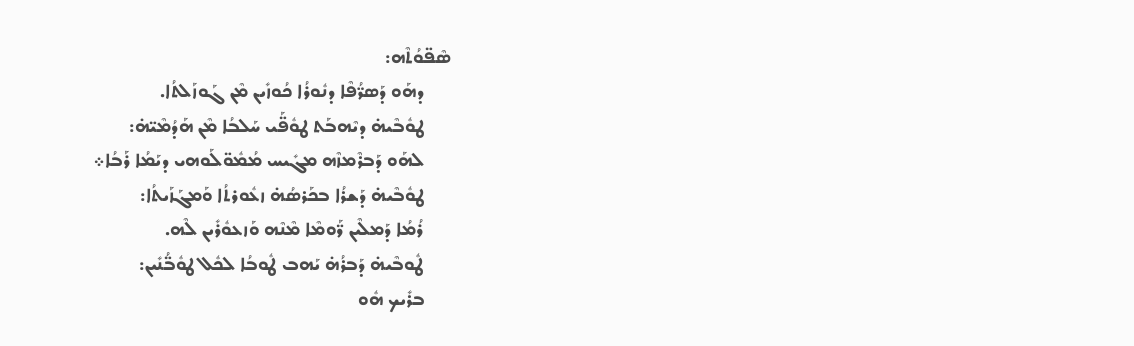ܣܶܦ̈ܘܳܬܶܗ:
      ܕܗܰܘ ܕܰܣܪ̈ܳܦܶܐ ܕܢܽܘܪܳܐ ܟܳܘܙܺܝܢ ܡܶܢ ܓܰܘܙܰܠܬܳܐ.
      ܛܘܽܒܶܝܗ̇ ܕܝܶܗܒܰܬ ܛܘܽܦ̈ܰܝ ܚܰܠܒܳܐ ܡܶܢ ܗܰܕܳܡܶܝ̈ܗ̇:
      ܠܗܰܘ ܕܰܒܪܶܡܙܶܗ ܡܓܺܝܚ ܡܳܡܽܘ̈ܠܰܘܗܝ ܕܝܰܡܳܐ ܪܰܒܳܐ܀
      ܛܘܽܒܶܝܗ̇ ܕܰܫܪܳܐ ܒܟܰܪܣܳܗ̇ ܙܥܽܘܪܬܳܐ ܘܰܡܓܰܙܰܝܬܳܐ:
      ܪܳܡܳܐ ܕܰܡܠܶܝܢ ܪ̈ܰܘܡܶܐ ܡܶܢܶܗ ܘܰܙܥܘܽܪܺܝܢ ܠܶܗ.
      ܛܽܘܒܶܝܗ̇ ܕܰܒܪܳܗ̇ ܝܰܗܒ ܛܽܘܒܳܐ ܠܟܽܠ ܛܘܽܒ̈ܳܢܺܝܢ:
      ܒܪܺܝܟ ܗܽܘ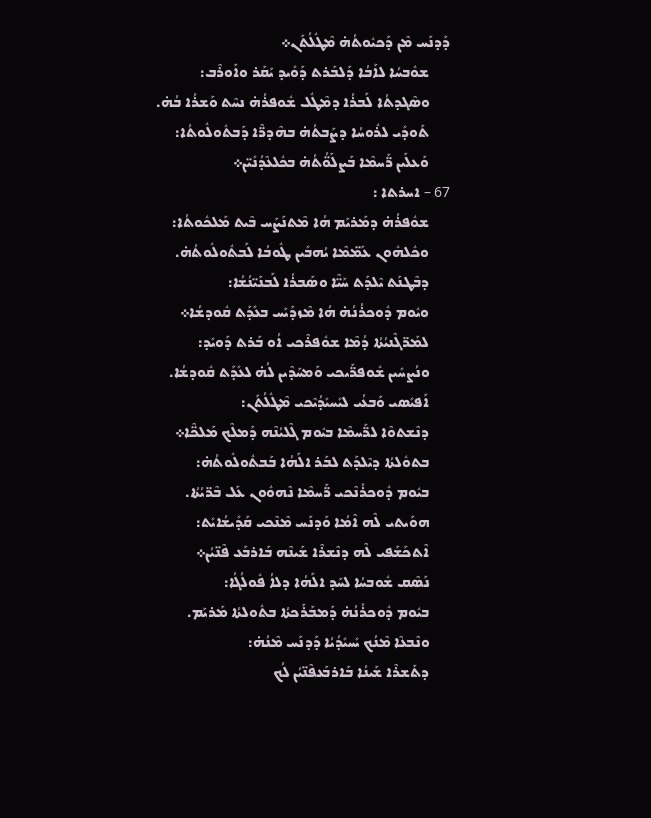ܕܰܕܢܰܚ ܡܶܢ ܕܰܟܝܽܘܬܳܗ̇ ܡܶܛܽܠܳܬܰܢ܀
      ܫܘܽܒܚܳܐ ܠܐܰܒܳܐ ܕܰܠܒܰܪܬ ܕܰܘܺܝܕ ܝܰܩܰܪ ܘܐܰܘܪܶܒ:
      ܘܣܶܓܕܬܳܐ ܠܰܒܪܳܐ ܕܡܶܛܽܠ ܫܽܘܦܪܳܗ̇ ܢܚܶܬ ܘܰܫܪܳܐ ܒܳܗ̇.
      ܬܰܘܕܺܝ ܠܪܽܘܚܳܐ ܕܨܰܒܬܳܗ̇ ܒܗܶܕܪ̈ܶܐ ܕܰܒܬܽܘܠܽܘܬܳܐ:
      ܘܰܥܠܰܝܢ ܪ̈ܰܚܡܶܐ ܒܰܨܠܰܘ̈ܳܬܳܗ̇ ܒܟܽܠܥܶܕܳܢܺܝ̈ܢ܀
67 – ܐܚܪܬܐ :
      ܫܘܽܦܪܳܗ̇ ܕܡܰܪܝܰܡ ܗܳܐ ܡܶܬܢܰܨܰܚ ܒܶܝܬ ܡܰܠܟܽܘܬܳܐ:
      ܘܟܽܠܗܽܘܢ ܥܰܡ̈ܡܶܐ ܝܳܗܒܺܝܢ ܛܽܘܒܳܐ ܠܰܒܬܽܘܠܽܘܬܳܗ̇.
      ܕܒܶܛܢܰܬ ܝܶܠܕܰܬ ܚܰܝ̈ܶܐ ܘܣܰܒܪܳܐ ܠܰܒܢܰܝ̈ܢܳܫܳܐ:
      ܘܝܽܘܡ ܕܽܘܟܪܳܢܳܗ̇ ܗܳܐ ܡܶܙܕܰܝܰܚ ܒܥܺܕܰܬ ܩܽܘܕܫܳܐ܀
      ܠܡܰܪ̈ܓܶܢܝܳܬܳܐ ܕܳܡܶܐ ܫܘܽܦܪܶܟܝ ܐܳܘ ܒܰܪܬ ܕܰܘܝܺܕ:
      ܘܢܳܨܚܺܝܢ ܫܽܘܦܪ̈ܰܝܟܝ ܘܰܡܚܰܕܶܝܢ ܠܳܗ̇ ܠܥܺܕܰܬ ܩܽܘܕܫܳܐ.
      ܐܰܦܝܺܣܝ ܘܰܒܥܳܝ ܠܝܺܚܝܺܕܳܝܶܟܝ ܡܶܛܽܠܳܬܰܢ:
      ܕܢܶܫܬܘܶܐ ܠܪ̈ܰܚܡܶܐ ܒܝܽܘܡ ܓܶܠܝܳܢܶܗ ܕܰܡܠܶܟ ܡܰܠܟ̈ܶܐ܀
      ܒܬܘܽܠܬܳܐ ܕܝܶܠܕܰܬ ܠܒܰܪ ܐܠܰܗܳܐ ܒܰܒܬܽܘܠܽܘܬܳܗ̇:
      ܒܝܽܘܡ ܕܽܘܟܪܳܢܶܟܝ ܪ̈ܰܚܡܶܐ ܢܶܗܘܽܘܢ ܥܰܠ ܒܶܪ̈ܝܳܬܳܐ.
      ܗܘܰܝܬܝ ܠܶܗ ܐܶܡܳܐ ܘܰܕܢܰܚ ܡܶܢܶܟܝ ܩܰܕܺܝܫܳܐܝܺܬ:
      ܐܶܬܟܰܫܰܦܝ ܠܶܗ ܕܢܶܫܪܶܐ ܫܰܝܢܶܗ ܒܰܐܪܒܰܥ ܦܶܢ̈ܝܳܢ܀
      ܢܰܣܶܩ ܫܽܘܒܚܳܐ ܠܚܰܕ ܐܠܰܗܳܐ ܕܠܐܳ ܦܽܘܠܳܓܳܐ:
      ܒܝܽܘܡ ܕܽܘܟܪܳܢܳܗ̇ ܕܰܡܒܰܪܰܟܬܳܐ ܒܬܽܘܠܬܳܐ ܡܰܪܝܰܡ.
      ܘܢܶܒܥܶܐ ܡܶܢܳܟ ܝܺܚܝܺܕܳܝܳܐ ܕܰܕܢܰܚ ܡܶܢܳܗ̇:
      ܕܬܰܫܪܶܐ ܫܰܝܢܳܐ ܒܰܐܪܒܰܥܦܶܢ̈ܝܳܢ ܠܳܟ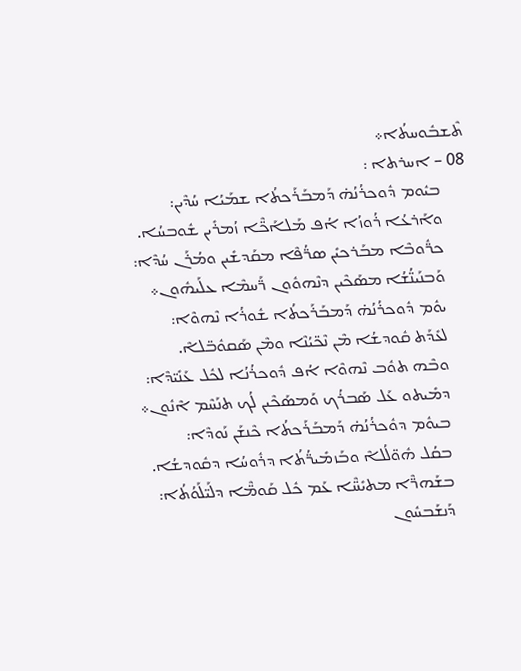ܬܶܫܒܽܘܚܬܳܐ܀
08 – ܐܚܪܬܐ :
      ܒܝܽܘܡ ܕܽܘܟܪܳܢܳܗ̇ ܕܰܡܒܰܪܰܟܬܳܐ ܫܡܰܝܳܐ ܚܳܕܶܝܢ:
      ܘܐܰܪܥܳܐ ܪܳܘܙܳܐ ܐܳܦ ܡܰܠܐܰܟ̈ܶܐ ܙܳܡܪܺܝܢ ܫܽܘܒܚܳܐ.
      ܟܪ̈ܽܘܒܶܐ ܡܒܰܪܟܝܺܢ ܣܪ̈ܳܦܶܐ ܡܩܰܕܫܺܝܢ ܘܡܳܪܰܢ ܚܳܕܶܐ:
      ܘܰܒܢܰܝܢ̈ܳܫܳܐ ܡܣܰܟܶܝܢ ܕܢܶܗܘܽܘܢ ܪ̈ܰܚܡܶܐ ܥܠܰܝܗܽܘܢ܀
      ܝܘܽܡ ܕܽܘܟܪܳܢܳܗ̇ ܕܰܡܒܰܪܰܟܬܳܐ ܫܽܘܪܳܐ ܢܶܗܘܶܐ:
      ܠܥܺܕܰܬ ܩܽܘܕܫܳܐ ܡܶܢ ܢܶܟ̈ܝܳܢܶܐ ܘܡܶܢ ܣܰܩܘܽܒ̈ܠܐܶ.
      ܘܒܶܗ ܬܘܽܒ ܢܶܗܘܶܐ ܐܳܦ ܕܽܘܟܪܳܢܳܐ ܠܟܽܠ ܥܰܢܺܝ̈ܕܶܐ:
      ܕܡܺܝܬܘ ܥܰܠ ܣܰܒܪܳܟ ܘܰܡܣܰܟܶܝܢ ܠܳܟ ܬܢܰܚܶܡ ܐܶܢܽܘܢ܀
      ܒܝܘܽܡ ܕܘܽܟܪܳܢܳܗ̇ ܕܰܡܒܰܪܰܟܬܳܐ ܟܶܢܫܰܢ ܢܰܘܕܶܐ:
      ܒܩܳܠ ܗܽܘ̈ܠܳܠܐܶ ܘܒܰܙܡܺܝܪ̈ܳܬܳܐ ܕܪܽܘܚܳܐ ܕܩܽܘܕܫܳܐ.
      ܒܫܰܗܪ̈ܶܐ ܡܬܝܺܚ̈ܶܐ ܥܰܡ ܟܽܠ ܩܰܘܡ̈ܶܐ ܕܠܰܝ̈ܠܰܘܳܬܳܐ:
      ܕܰܢܫܰܒܚܽܘܢ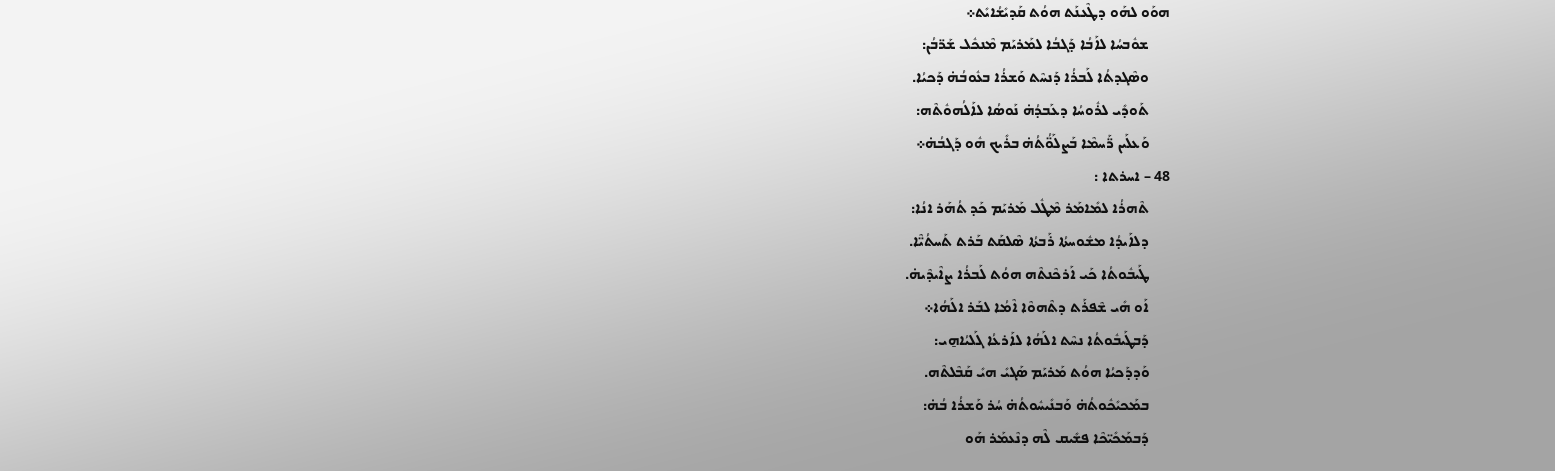ܗܘܰܘ ܠܗܰܘ ܕܛܶܥܢܰܬ ܗܘܳܬ ܩܰܕܝܺܫܳܐܝܺܬ܀
      ܫܘܽܒܚܳܐ ܠܐܰܒܳܐ ܕܰܓܒܳܐ ܠܡܰܪܝܰܡ ܡܶܢܟܽܠ ܫܰܪ̈ܒܳܢ:
      ܘܣܶܓܕܬܳܐ ܠܰܒܪܳܐ ܕܰܢܚܶܬ ܘܰܫܪܳܐ ܒܥܽܘܒܳܗ̇ ܕܰܟܝܳܐ.
      ܬܰܘܕܺܝ ܠܪܽܘܚܳܐ ܕܥܰܒܕܳܗ̇ ܢܰܘܣܳܐ ܠܐܰܠܳܗܘܽܬܶܗ:
      ܘܰܥܠܰܝܢ ܪ̈ܰܚܡܶܐ ܒܰܨܠܰܘ̈ܳܬܳܗ̇ ܒܪܺܝܟ ܗܽܘ ܕܰܓܒܳܗ̇܀
48 – ܐܚܪܬܐ :
      ܬܶܗܪܳܐ ܠܡܺܐܡܰܪ ܡܶܛܽܠ ܡܰܪܝܰܡ ܟܰܕ ܬܳܗܰܪ ܐܢܳܐ:
      ܕܠܐܰܝܕܳܐ ܡܫܽܘܚܬܳܐ ܪܰܒܬܳܐ ܣܶܠܩܰܬ ܒܰܪܬ ܬܰܚܬܳܝ̈ܶܐ.
      ܛܰܝܒܽܘܬܳܐ ܟܰܝ ܐܰܪܟܶܢܬܶܗ ܗܘܳܬ ܠܰܒܪܳܐ ܨܐܶܝܕܶܝܗ̇.
      ܐܰܘ ܗܺܝ ܫܶܦܪܰܬ ܕܬܶܗܘܶܐ ܐܶܡܳܐ ܠܒܰܪ ܐܠܰܗܳܐ܀
      ܕܰܒܛܰܝܒܽܘܬܳܐ ܢܚܶܬ ܐܠܰܗܳܐ ܠܐܰܪܥܳܐ ܓܰܠܝܳܐܗ̱ܝ:
      ܘܰܕܕܰܟܝܳܐ ܗܘܳܬ ܡܰܪܝܰܡ ܣܰܓܝܺ ܗܝܺ ܩܰܒܶܠܬܶܗ.
      ܒܡܰܟܝܺܟܽܘܬܳܗ̇ ܘܰܒܢܺܝܚܽܘܬܳܗ̇ ܚܳܪ ܘܰܫܪܳܐ ܒܳܗ̇:
      ܕܰܒܡܰܟܺܝ̈ܟܶܐ ܦܫܺܝܩ ܠܶܗ ܕܢܶܥܡܰܪ ܗܰܘ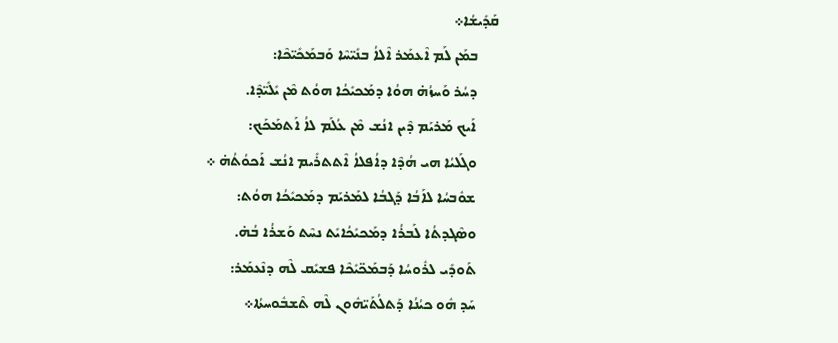ܩܰܕܺܝܫܳܐ܀
      ܒܡܰܢ ܠܰܡ ܐܶܥܡܰܪ ܐܶܠܐܳ ܒܢܺܝ̈ܚܶܐ ܘܰܒܡܰܟܺܝ̈ܟܶܐ:
      ܕܚܳܪ ܘܰܚܙܳܗ̇ ܗܘܳܐ ܕܡܰܟܝܺܟܳܐ ܗܘܳܬ ܡܶܢ ܝܺܠܺܝ̈ܕܶܐ.
      ܐܰܝܟ ܡܰܪܝܰܡ ܕܶܝܢ ܐܢܳܫ ܡܶܢ ܥܳܠܰܡ ܠܐܳ ܐܰܬܡܰܟܰܟ:
      ܘܓܰܠܝܳܐ ܗܝ ܗܳܕܶܐ ܕܐܳܦܠܐܳ ܐܶܬܬܪܺܝܡ ܐܢܳܫ ܐܰܟܘܳܬܳܗ̇ ܀
      ܫܘܽܒܚܳܐ ܠܐܰܒܳܐ ܕܰܓܒܳܐ ܠܡܰܪܝܰܡ ܕܡܰܟܝܺܟܳܐ ܗܘܳܬ:
      ܘܣܶܓܕܬܳܐ ܠܰܒܪܳܐ ܕܡܰܟܝܺܟܳܐܝܺܬ ܢܚܶܬ ܘܰܫܪܳܐ ܒܳܗ̇.
      ܬܰܘܕܺܝ ܠܪܽܘܚܳܐ ܕܰܒܡܰܟ̈ܝܺܟܶܐ ܦܫܝܺܩ ܠܶܗ ܕܢܶܥܡܰܪ:
      ܚܰܕ ܗܽܘ ܟܝܳܢܳܐ ܕܰܬܠܳܬܰܝ̈ܗܽܘܢ ܠܶܗ ܬܶܫܒܽܘܚܬܳܐ܀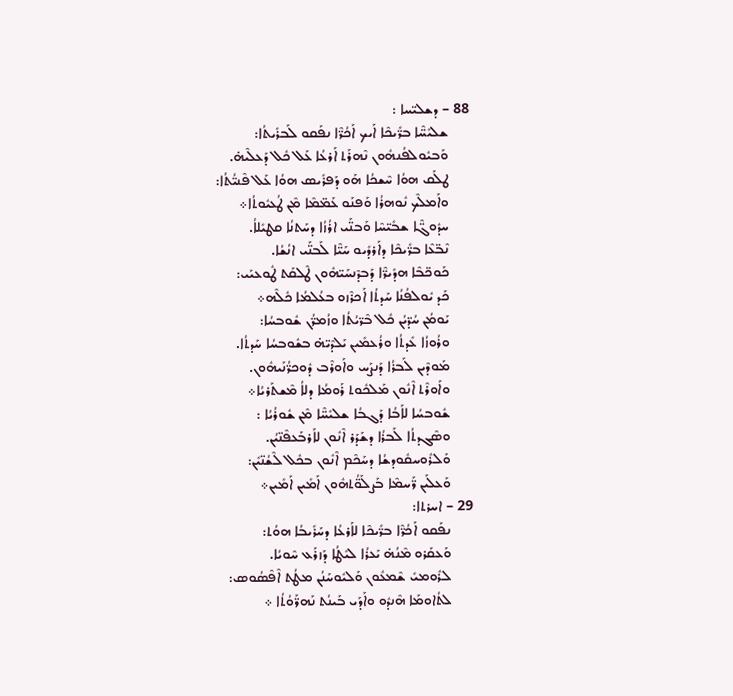88 – ܕܫܠܝ̈ܚܐ :
      ܫܠܝܺܚ̈ܶܐ ܒܪ̈ܺܝܟܶܐ ܐܰܝܟ ܐܰܟܳܪ̈ܶܐ ܢܦܰܩܘ ܠܰܒܪܺܝܬܳܐ:
      ܘܰܒܝܽܘܠܦܳܢܗܽܘܢ ܢܶܗܪܰܬ ܐܰܪܥܳܐ ܥܰܠ ܟܽܠ ܕܰܥܠܶܝܗ̇.
      ܛܠܰܩ ܗܘܳܐ ܚܶܫܟܳܐ ܗܰܘ ܕܰܦܪܺܝܣ ܗܘܳܐ ܥܰܠ ܦܶܢܝ̈ܳܬܳܐ:
      ܘܐܰܡܠܶܟ ܢܽܘܗܪܳܐ ܘܰܦܢܰܘ ܥܰܡ̈ܡܶܐ ܡܶܢ ܛܳܥܝܽܘܬܳܐ܀
      ܚܕܽܘܓ̈ܶܐ ܫܒܺܝ̈ܚܶܐ ܘܰܒܢ̈ܰܝ ܐܪܳܙܳܐ ܕܚܰܬܢܳܐ ܩܛܝܺܠܐܳ.
      ܢܶܒ̈ܥܶܐ ܒܪ̈ܺܝܟܶܐ ܕܐܰܪܕܺܝܘ ܚܰܝ̈ܶܐ ܠܰܒܢ̈ܰܝ ܐܢܳܫܳܐ.
      ܟܰܘܟ̈ܒܶܐ ܗܕܺܝܪ̈ܶܐ ܕܰܒܕܶܢܚܰܝ̈ܗܽܘܢ ܛܶܠܩܰܬ ܛܽܘܥܝܰܝ:
      ܟܰܕ ܝܽܘܠܦܳܢܳܐ ܚܰܕܬܳܐ ܐܰܟܪܶܙܘ ܒܥܳܠܡܳܐ ܟܽܠܶܗ܀
      ܝܰܘܡܳܢ ܚܳܕ̈ܝܳܢ ܟܽܠ ܒܶܪ̈ܝܳܬܳܐ ܘܙܳܡܪ̈ܳܢ ܫܽܘܒܚܳܐ:
      ܘܪܳܘܙܳܐ ܥܺܕܬܳܐ ܘܪܳܥܡܺܝܢ ܝܰܠܕܶܝ̈ܗ̇ ܒܫܽܘܒܚܳܐ ܚܰܕܬܳܐ.
      ܡܰܘܕܶܝܢ ܠܰܒܪܳܐ ܕܰܢܨܰܚ ܘܐܰܘܪܶܒ ܕܽܘܟܪ̈ܳܢܰܝܗܽܘܢ.
      ܘܐܰܘܪܶܬ ܐܶܢܽܘܢ ܡܰܠܟܽܘܬ ܪܰܘܡܳܐ ܕܠܐܳ ܡܶܫܬܰܪܝܳܐ܀
      ܫܽܘܒܚܳܐ ܠܐܰܒܳܐ ܕܰܓܒܳܐ ܫܠܝܺܚ̈ܶܐ ܡܶܢ ܫܽܘܪܳܝܳܐ :
      ܘܣܶܓܕܬܳܐ ܠܰܒܪܳܐ ܕܫܰܕܰܪ ܐܶܢܽܘܢ ܠܐܰܪܒܰܥܦܶܢ̈ܝܳܢ.
      ܘܰܠܪܽܘܚܩܽܘܕܫܳܐ ܕܚܰܟܶܡ ܐܶܢܽܘܢ ܒܟܽܠ ܠܶܫܳܢ̈ܝܺܢ:
      ܘܰܥܠܰܝܢ ܪ̈ܰܚܡܶܐ ܒܰܨܠܰܘ̈ܳܬܗܽܘܢ ܐܰܡܺܝܢ ܐܰܡܺܝܢ܀
29 – ܐܚܪܬܐ:
      ܢܦܰܩܘ ܐܰܟܳܪ̈ܶܐ ܒܪ̈ܺܝܟܶܐ ܠܐܰܪܥܳܐ ܕܚܰܪܺܝܒܳܐ ܗܘܳܬ:
      ܘܰܥܩܰܪܘ ܡܶܢܳܗ̇ ܝܰܥܪܳܐ ܠܝܺܛܳܐ ܕܰܙܪܰܥ ܚܶܘܝܳܐ.
      ܠܪܽܘܡܝܺ ܫܶܡܥܽܘܢ ܘܰܠܝܽܘܚܰܢܳܢ ܡܛܳܬ ܐܶܦܶܣܳܘܣ:
      ܠܬܳܐܘܡܰܐ ܗܶܢܕܽܘ ܘܐܰܕܰܝ ܒܰܝܢܳܬ ܢܰܗܪ̈ܰܘܳܬܳܐ ܀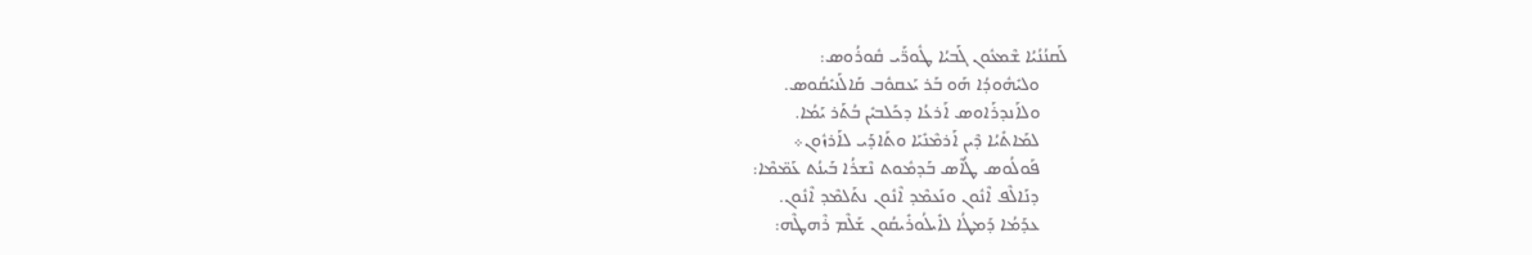ܠܰܩܢܳܢܳܝܳܐ ܫܶܡܥܽܘܢ ܓܰܒܝܳܐ ܛܽܘܪ̈ܰܝ ܩܽܘܪܳܘܣ:
      ܘܠܝܺܗܽܘܕܳܐ ܗܰܘ ܒܰܪ ܝܰܥܩܘܽܒ ܩܰܐܠܰܢܝܺܩܳܘܣ.
      ܘܠܐܰܢܕܪܰܐܘܣ ܐܰܪܥܳܐ ܕܟܰܠܒܝܺܢ ܒܳܬܰܪ ܝܰܡܳܐ.
      ܠܡܰܐܬܺܝܳܐ ܕܶܝܢ ܐܰܪܡܶܢܺܝܰܐ ܘܬܰܐܕܰܝ ܠܐܰܪܙܽܘܢ܀
      ܦܰܘܠܳܘܣ ܛܳܐܶܣ ܒܰܕܡܽܘܬ ܢܶܫܪܳܐ ܒܰܝܢܳܬ ܥܰܡ̈ܡܶܐ:
      ܕܢܰܐܠܶܦ ܐܶܢܽܘܢ ܘܢܰܥܡܶܕ ܐܶܢܽܘܢ ܢܬܰܠܡܶܕ ܐܶܢܽܘܢ.
      ܥܕܰܡܳܐ ܕܰܡܛܳܐ ܠܐܺܝܠܳܘܪܺܝܩܳܘܢ ܫܰܠܶܡ ܪܶܗܛܶܗ: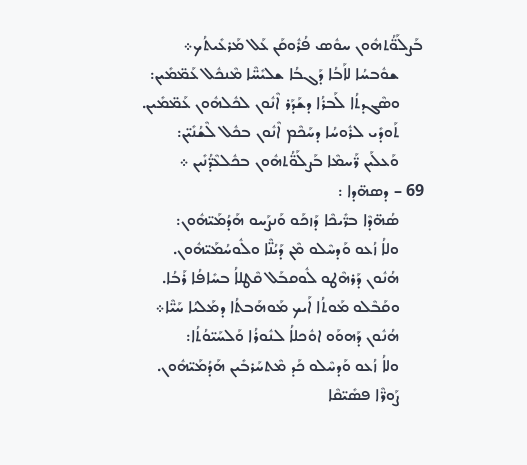ܒܰܨܠܰܘ̈ܳܬܗܽܘܢ ܚܘܽܣ ܦܳܪܽܘܩܰܢ ܥܰܠ ܡܰܪܥܺܝܬܳܟ܀
      ܫܘܽܒܚܳܐ ܠܐܰܒܳܐ ܕܰܓܒܳܐ ܫܠܝܺܚ̈ܶܐ ܡܶܢܟܽܠ ܥܰܡ̈ܡܺܝܢ:
      ܘܣܶܓܕܬܳܐ ܠܰܒܪܳܐ ܕܫܰܕܰܪ ܐܶܢܽܘܢ ܠܟܽܠܗܽܘܢ ܥܰܡ̈ܡܺܝܢ.
      ܬܰܘܕܺܝ ܠܪܽܘܚܳܐ ܕܚܰܟܶܡ ܐܶܢܽܘܢ ܒܟܽܠ ܠܶܫܳܢܺܝ̈ܢ:
      ܘܰܥܠܰܝܢ ܪ̈ܰܚܡܶܐ ܒܰܨܠܰܘ̈ܳܬܗܽܘܢ ܒܟܽܠܥܶܕ̈ܳܢܺܝܢ ܀
69 – ܕܣܗ̈ܕܐ :
      ܣܳܗ̈ܕܶܐ ܒܪ̈ܺܝܟܶܐ ܕܰܙܟܰܘ ܘܰܢܨܰܚܘ ܗܰܕܳܡܰܝ̈ܗܽܘܢ:
      ܘܠܐܳ ܙܳܥܘ ܘܰܕܚܶܠܘ ܡܶܢ ܕܰܝܳܢ̈ܶܐ ܘܠܽܘܚܳܡܰܝ̈ܗܽܘܢ.
      ܗܳܢܽܘܢ ܕܰܪܗܶܛܘ ܠܽܘܩܒܰܠ ܩܶܛܠܐܳ ܒܚܺܐܦܳܐ ܪܰܒܳܐ.
      ܘܩܰܒܶܠܘ ܡܰܘܬܳܐ ܐܰܝܟ ܡܰܘܗܰܒܬܳܐ ܕܡܰܠܝܳܐ ܚܰܝ̈ܶܐ܀
      ܗܳܢܽܘܢ ܕܰܗܘܰܘ ܐܘܽܟܠܐܳ ܠܢܽܘܪܳܐ ܘܰܠܚܰܝ̈ܘܳܬܳܐ:
      ܘܠܐܳ ܙܳܥܘ ܘܰܕܚܶܠܘ ܟܰܕ ܡܶܬܚܰܪܒܺܝܢ ܗܰܕܳܡܰܝ̈ܗܽܘܢ.
      ܨܰܘܪ̈ܶܐ ܦܣܺܝ̈ܩܶܐ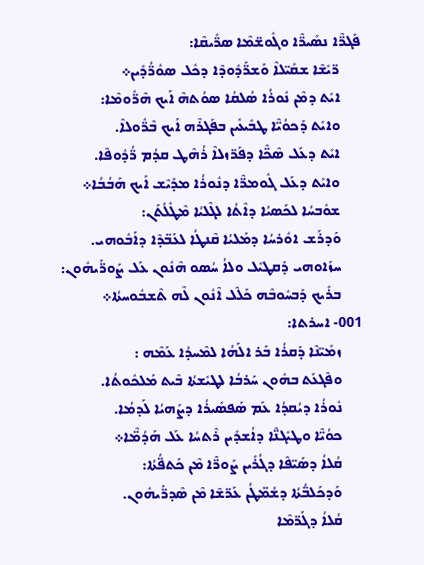ܦܰܓܪ̈ܶܐ ܢܣܺܝܪ̈ܶܐ ܘܓܽܘܫ̈ܡܶܐ ܣܪ̈ܺܝܩܶܐ:
      ܪ̈ܝܺܫܶܐ ܫܩܺܝ̈ܠܐܶ ܘܰܫܪ̈ܰܕܽܘܕܶܐ ܕܟܽܠ ܣܘܽܪ̈ܳܕܺܝܢ܀
      ܐܝܺܬ ܕܡܶܢ ܢܽܘܪܳܐ ܣܳܠܩܳܐ ܣܘܳܬܗܶ ܐܰܝܟ ܗܶܪ̈ܽܘܡܶܐ:
      ܘܐܝܺܬ ܕܰܟܘܳܝ̈ܶܐ ܛܒܺܝܥܺܝܢ ܒܦܰܓܪܶܗ ܐܰܝܟ ܒܶܪ̈ܽܘܠܐܶ.
      ܐܝܺܬ ܕܥܰܠ ܣܶܟ̈ܶܐ ܕܦܰܪ̈ܙܠܐܶ ܪܳܗܶܛ ܩܕܳܡ ܪ̈ܳܕܽܘܦܶܐ.
      ܘܐܝܺܬ ܕܥܰܠ ܓܽܘܡܪ̈ܶܐ ܕܢܽܘܪܳܐ ܡܕܰܝܶܫ ܐܰܝܟ ܗܰܒܳܒܳܐ܀
      ܫܘܽܒܚܳܐ ܠܟܰܣܝܳܐ ܕܐܶܬܳܐ ܠܓܶܠܝܳܐ ܡܶܛܽܠܳܬܰܢ:
      ܘܰܕܪܰܫ ܐܘܽܪܚܳܐ ܕܡܰܠܝܳܐ ܩܶܢܛܳܐ ܠܥܰܒ̈ܕܶܐ ܕܐܰܒܽܘܗܝ.
      ܚܙܰܐܘܗܝ ܕܰܩܛܝܺܠ ܘܠܐܳ ܚܳܣܘ ܗܶܢܽܘܢ ܥܰܠ ܨܰܘܪ̈ܰܝܗܽܘܢ:
      ܒܪܺܝܟ ܕܰܒܚܽܘܒܶܗ ܟܰܠܶܠ ܐܶܢܽܘܢ ܠܶܗ ܬܶܫܒܽܘܚܬܳܐ܀
001- ܐܚܪܬܐ:
      ܙܡܺܝ̈ܢܶܐ ܕܰܩܪܳܐ ܒܰܪ ܐܠܰܗܳܐ ܠܡܶܚܕܳܐ ܥܰܡܶܗ :
      ܘܦܶܓܥܰܬ ܒܗܽܘܢ ܚܰܪܒܳܐ ܠܛܝܺܫܬܳܐ ܒܶܝܬ ܡܰܠܟܽܘܬܳܐ.
      ܢܽܘܪܳܐ ܕܝܳܩܕܳܐ ܥܰܡ ܣܰܦܣܺܝܪܳܐ ܕܨܰܗܝܳܐ ܠܰܕܡܳܐ.
      ܟܘܳܝ̈ܶܐ ܘܛܝܺܓܢ̈ܶܐ ܕܐܳܫܕܺܝܢ ܪܶܬܚܳܐ ܥܰܠ ܗܰܕܳܡ̈ܶܐ܀
      ܩܳܠܐܳ ܕܣܰܝ̈ܦܶܐ ܕܓܳܪܺܝܢ ܨܰܘܪ̈ܶܐ ܡܶܢ ܟܰܬܦ̈ܳܬܳܐ:
      ܘܰܕܟܰܠܒ̈ܳܬܳܐ ܕܫܳܡ̈ܛܳܢ ܥܰܪ̈ܫܶܐ ܡܶܢ ܣܶܕܪ̈ܰܝܗܽܘܢ.
      ܩܳܠܐܳ ܕܓܰܪ̈ܡܶܐ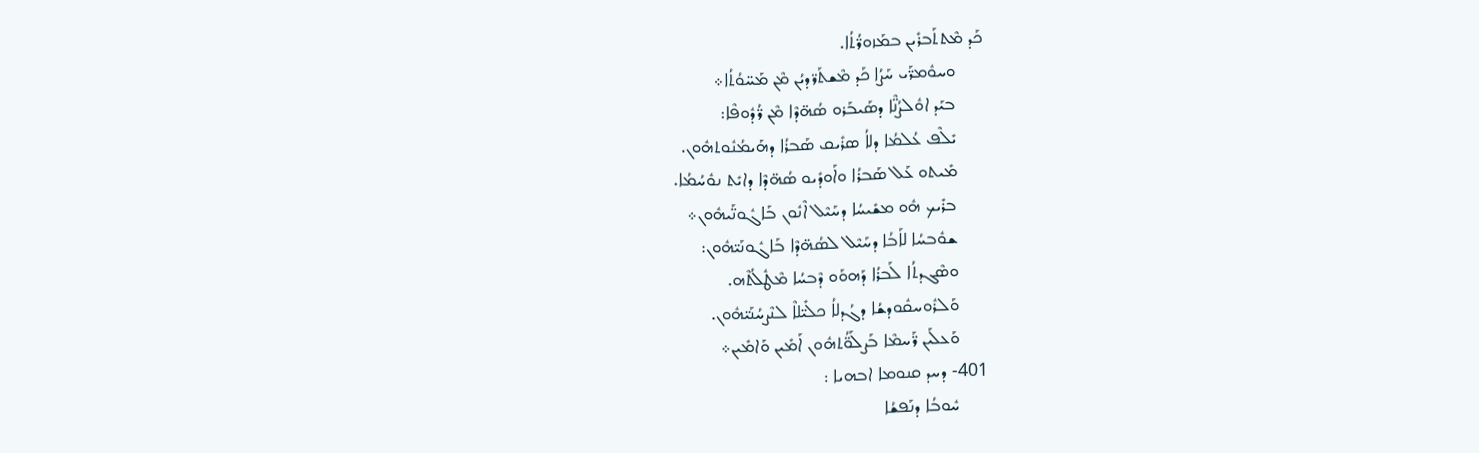ܟܰܕ ܡܶܬܬܰܒܪܺܝܢ ܒܡܰܙܘܪ̈ܳܬܳܐ.
      ܘܚܘܽܡܪ̈ܰܝ ܚܰܨܳܐ ܟܰܕ ܡܶܫܬܰܪ̈ܕܝܳܢ ܡܶܢ ܡܰܚ̈ܘܳܬܳܐ܀
      ܒܝܰܕ ܐܘܽܠܨܳܢ̈ܶܐ ܕܣܰܝܒܰܪܘ ܣܳܗ̈ܕܶܐ ܡܶܢ ܪ̈ܳܕܽܘܦܶܐ:
      ܝܺܠܶܦ ܥܳܠܡܳܐ ܕܠܐܳ ܣܪܺܝܩ ܣܰܒܪܳܐ ܕܗܰܝܡܳܢܽܘܬܗܽܘܢ.
      ܡܺܝܬܘ ܥܰܠ ܣܰܒܪܳܐ ܘܐܰܘܕܺܝܘ ܣܳܗ̈ܕܶܐ ܕܐܝܺܬ ܢܘܽܚܳܡܳܐ.
      ܒܪܺܝܟ ܗܽܘ ܡܫܺܝܚܳܐ ܕܚܰܝܶܠ ܐܶܢܽܘܢ ܒܰܐܓܽܘܢ̈ܰܝܗܽܘܢ܀
      ܫܘܽܒܚܳܐ ܠܐܰܒܳܐ ܕܚܰܝܶܠ ܠܣܳܗ̈ܕܶܐ ܒܰܐܓܽܘܢܰܝ̈ܗܽܘܢ:
      ܘܣܶܓܕܬܳܐ ܠܰܒܪܳܐ ܕܰܗܘܰܘ ܕܶܒܚܳܐ ܡܶܛܽܠܳܬܶܗ.
      ܘܰܠܪܽܘܚܩܽܘܕܫܳܐ ܕܓܳܕܠܐܳ ܟܠܺܝ̈ܠܐܶ ܠܢܶܨܚܳܢܰܝ̈ܗܽܘܢ.
      ܘܰܥܠܰܝܢ ܪ̈ܰܚܡܶܐ ܒܰܨܠܰܘ̈ܳܬܗܽܘܢ ܐܰܡܺܝܢ ܘܰܐܡܺܝܢ܀
401- ܕܚܕ ܩܢܘܡܐ ܐܒܗܝܐ :
      ܚܽܘܒܳܐ ܕܢܰܦܫܳܐ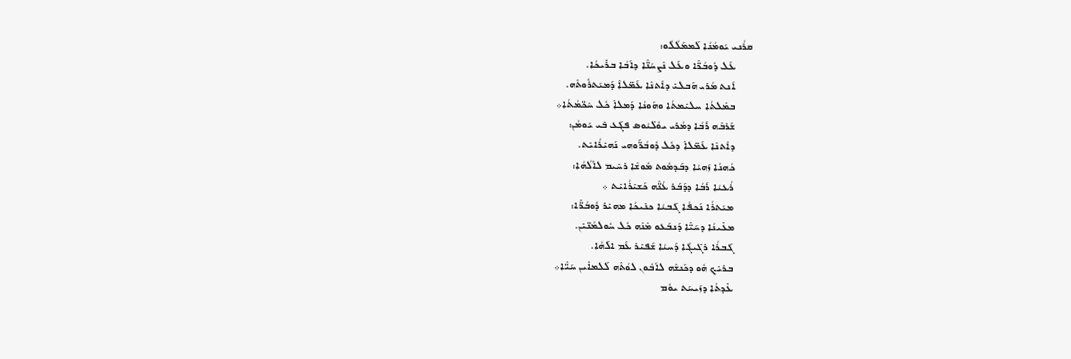ܩܪܳܢܝ ܝܰܘܡܳܢܳܐ ܠܰܡܡܰܠܳܠܽܘ:
      ܥܰܠ ܕܽܘܒܳܪ̈ܶܐ ܘܥܰܠ ܢܶܨܚܳܢ̈ܶܐ ܕܐܰܒܳܐ ܒܪܺܝܟܳܐ.
      ܐܰܢܬ ܡܳܪܝ ܗܰܒܠܝܺ ܕܐܶܬܢܶܐ ܥܰܡ̈ܠܐܶ ܕܰܡܝܰܬܪܽܘܬܶܗ.
      ܒܡܶܠܬܳܐ ܚܠܝܺܡܬܳܐ ܘܗܰܘܢܳܐ ܕܰܡܠܐܶ ܟܽܠ ܚܶܟ̈ܡܳܬܳܐ܀
      ܫܰܪܒܶܗ ܪܰܒܳܐ ܕܡܳܪܝ ܝܘܽܠܺܝܳܘܣ ܦܓܰܥ ܒܺܝ ܝܰܘܡܳܢ:
      ܕܐܶܬܢܶܐ ܥܰܡ̈ܠܐܶ ܕܟܽܠ ܕܽܘܒܳܪ̈ܰܘܗܝ ܢܰܗܝܺܪܳܐܝܺܬ.
      ܟܳܗܢܳܐ ܙܰܗܝܳܐ ܕܒܰܕܡܽܘܬ ܡܽܘܫܶܐ ܪܚܺܝܡ ܠܐܰܠܳܗܳܐ:
      ܪܳܥܝܳܐ ܪܰܒܳܐ ܕܕܰܒܰܪ ܥܳܢ̈ܶܗ ܟܰܫܝܺܪܳܐܝܺܬ ܀
      ܡܝܰܬܪܳܐ ܢܰܟܦܳܐ ܓܰܒܝܳܐ ܟܢܺܝܟܳܐ ܡܗܝܺܪ ܕܽܘܒܳܪ̈ܶܐ:
      ܡܥܺܝܢܳܐ ܕܚܰܝ̈ܶܐ ܕܰܢܒܰܥܘ ܡܶܢܶܗ ܟܽܠ ܚܽܘܠܡܳܢ̈ܝܺܢ.
      ܓܰܒܪܳܐ ܪܓܺܝܓܳܐ ܕܰܚܝܳܐ ܫܰܦܝܺܪ ܥܰܡ ܐܠܰܗܳܐ.
      ܒܪܝܺܟ ܗܽܘ ܕܟܰܢܫܶܗ ܠܐܰܒܽܘܢ ܠܘܳܬܶܗ ܠܰܠܡܐܺܝܢ ܚܰܝ̈ܶܐ܀
      ܥܺܕܬܳܐ ܕܙܰܝܚܰܬ ܝܘܽܡ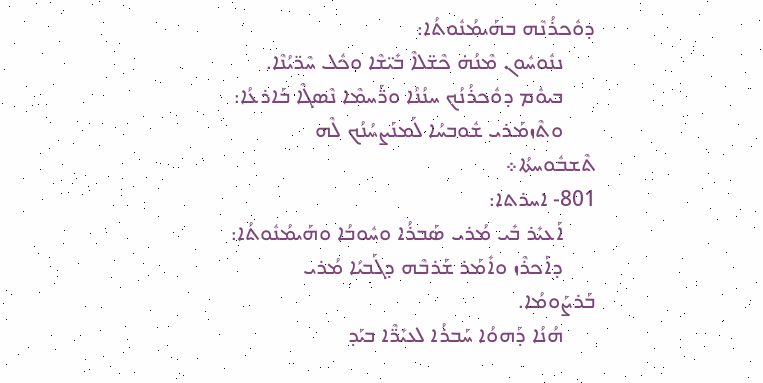ܕܘܽܟܪܳܢܶܗ ܒܗܰܝܡܳܢܽܘܬܳܐ:
      ܢܢܽܘܚܽܘܢ ܡܶܢܳܗ̇ ܟܶܫ̈ܠܐܶ ܒܺܝ̈ܫܶܐ ܘܟܽܠ ܚܶܪ̈ܝܳܢܶܐ.
      ܒܝܘܽܡ ܕܘܽܟܪܳܢܳܟ ܚܢܳܢܳܐ ܘܪ̈ܰܚܡܶܐ ܢܶܣܓܶܐ ܒܰܐܪܥܳܐ:
      ܘܬܶܙܡܰܪܝ ܫܽܘܒܚܳܐ ܠܰܡܢܰܨܚܳܢܳܟ ܠܶܗ ܬܶܫܒܽܘܚܬܳܐ܀
801- ܐܚܪܬܐ:
      ܐܰܥܝܺܪ ܒܺܝ ܡܳܪܝ ܣܰܒܪܳܐ ܘܚܽܘܒܳܐ ܘܗܰܝܡܳܢܽܘܬܳܐ:
      ܕܐܰܟܪܶܙ ܘܐܺܡܰܪ ܫܰܪܒܶܗ ܕܓܰܒܝܳܐ ܡܳܪܝ ܒܰܪܨܰܘܡܳܐ.
      ܗܳܢܳܐ ܕܰܗܘܳܐ ܚܰܒܪܳܐ ܠܥܝܺܪ̈ܶܐ ܒܝܰܕ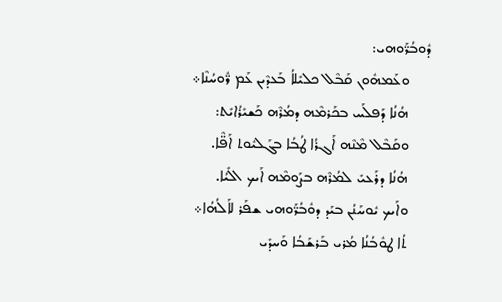ܕܽܘܒܳܪ̈ܰܘܗܝ:
      ܘܥܰܡܗܽܘܢ ܩܰܒܶܠ ܟܠܝܺܠܐܳ ܒܰܥܕܶܝܢ ܥܰܡ ܪ̈ܽܘܚܳܢܶܐ܀
      ܗܳܢܳܐ ܕܰܦܠܰܚ ܒܟܰܪܡܶܗ ܕܡܳܪܶܗ ܟܰܫܝܺܪܳܐܝܺܬ:
      ܘܩܰܒܶܠ ܡܶܢܶܗ ܐܰܓܪܳܐ ܛܳܒܳܐ ܒܓܰܠܝܽܘܬ ܐܰܦ̈ܶܐ.
      ܗܳܢܳܐ ܕܪܰܥܝܺ ܠܡܳܪܶܗ ܒܨܰܘܡܶܗ ܐܰܝܟ ܐܠܺܝܳܐ.
      ܘܐܰܝܟ ܝܽܘܚܰܢܳܢ ܒܝܰܕ ܕܘܽܒܳܪ̈ܰܘܗܝ ܫܦܰܪ ܠܐܰܠܳܗܳܐ܀
      ܬܳܐ ܛܘܽܒܳܢܳܐ ܡܳܪܝ ܒܰܪܫܰܒܳܐ ܘܰܚܕܺܝ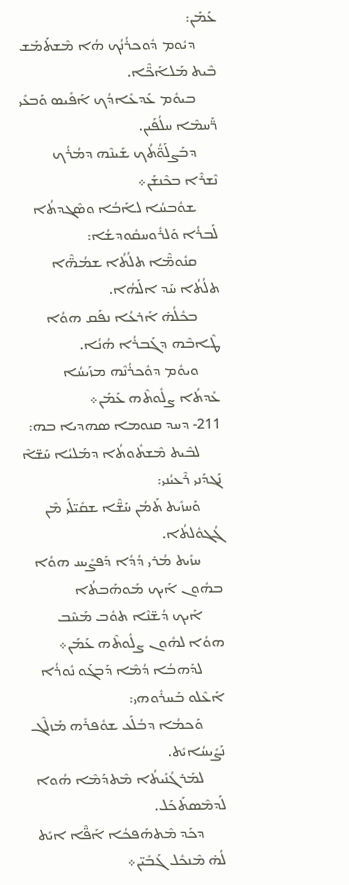ܥܰܡܰܢ:
      ܕܝܽܘܡ ܕܽܘܟܪܳܢܳܟ ܗܳܐ ܡܶܫܬܰܡܰܫ ܒܶܝܬ ܡܰܠܐܰܟ̈ܶܐ.
      ܒܝܘܽܡ ܥܰܕܥܺܐܕܳܟ ܐܰܦܺܝܣ ܘܰܒܥܺܝ ܪ̈ܰܚܡܶܐ ܚܠܳܦܰܝܢ.
      ܕܒܰܨܠܰܘ̈ܳܬܳܟ ܫܰܝܢܶܗ ܕܡܳܪܳܟ ܢܶܫܪܶܐ ܒܟܶܢܫܰܢ܀
      ܫܘܽܒܚܳܐ ܠܐܰܒܳܐ ܘܣܶܓܕܬܳܐ ܠܰܒܪܳܐ ܘܰܠܪܽܘܚܩܽܘܕܫܳܐ:
      ܩܢܽܘܡ̈ܶܐ ܬܠܳܬܳܐ ܫܡܳܗ̈ܶܐ ܬܠܳܬܳܐ ܚܰܕ ܐܠܰܗܳܐ.
      ܒܟܽܠܳܗ̇ ܐܰܪܥܳܐ ܢܦܰܩ ܗܘܳܐ ܛܶܐܒܶܗ ܕܓܰܒܪܳܐ ܗܳܢܳܐ.
      ܘܝܘܽܡ ܕܘܽܟܪܳܢܶܗ ܡܙܰܝܚܳܐ ܥܺܕܬܳܐ ܨܠܽܘܬܶܗ ܥܰܡܰܢ܀
211- ܕܚܕ ܩܢܘܡܐ ܣܗܕܝܐ ܒܗ:
      ܠܒܶܝܬ ܡܶܫܬܽܘܬܳܐ ܕܡܰܠܝܳܐ ܚܰܫ̈ܐܶ ܢܰܓܕܰܢܝ ܪܶܥܝܳܢܝ:
      ܘܰܚܙܺܝܬ ܬܰܡܳܢ ܚܰܫ̈ܶܐ ܫܩܺܝ̈ܠܰܝ ܡܶܢ ܓܳܓܘܽܠܬܳܐ.
      ܚܙܺܝܬ ܡܳܪܝ ܕܳܕܳܐ ܕܰܦܨܺܝܚ ܗܘܳܐ ܒܗܽܘܢ ܐܰܝܟ ܡܰܘܗܰܒܬܳܐ
      ܐܰܝܟ ܕܳܫ̈ܢܶܐ ܬܘܽܒ ܡܰܚܶܒ ܗܘܳܐ ܠܗܽܘܢ ܨܠܽܘܬܶܗ ܥܰܡܰܢ܀
      ܠܕܰܗܒܳܐ ܕܳܡܶܐ ܕܰܒܓܰܘ ܢܽܘܪܳܐ ܐܰܥܶܠܘ ܒܰܚܪܽܘܗܝ:
      ܘܰܟܡܳܐ ܕܒܳܠܰܥ ܫܘܽܦܪܺܗ ܡܰܙܠܶܓ ܢܰܨܺܝܚܳܐܝܺܬ.
      ܠܡܰܪܓܳܢܺܝܬܳܐ ܡܶܬܕܰܡܶܐ ܗܳܘܐ ܠܰܕܡܶܣܬܰܟܰܠ.
      ܕܟܰܕ ܡܶܬܗܰܦܟܳܐ ܐܰܦ̈ܶܐ ܐܝܺܬ ܠܳܗ̇ ܡܶܢܟܽܠ ܓܰܒܺܝ̈ܢ܀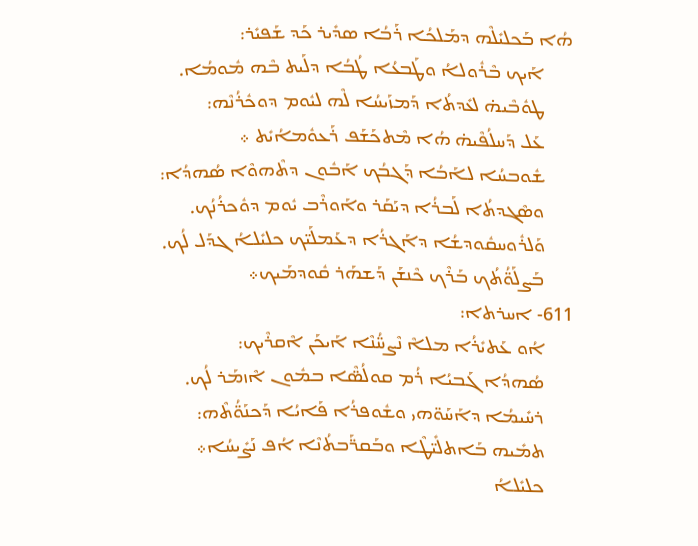ܗܳܐ ܒܰܟܠܝܺܠܶܗ ܕܡܰܠܟܳܐ ܪܰܒܳܐ ܣܕܺܝܪ ܟܰܕ ܫܰܦܝܺܪ:
      ܐܰܝܟ ܒܶܪܽܘܠܐܳ ܘܛܰܒܥܳܐ ܛܳܒܳܐ ܕܠܰܝܬ ܒܶܗ ܡܽܘܡܳܐ.
      ܛܘܽܒܶܝܗ̇ ܠܥܺܕܬܳܐ ܕܰܡܙܰܝܚܳܐ ܠܶܗ ܠܝܽܘܡ ܕܘܟܽܪܳܢܶܗ:
      ܥܰܠ ܕܰܚܠܳܦܶܝܗ̇ ܗܳܐ ܡܶܬܟܰܫܰܦ ܪܰܥܘܽܡܐܳܝܺܬ ܀
      ܫܽܘܒܚܳܐ ܠܐܰܒܳܐ ܕܰܓܒܳܟ ܐܰܒܽܘܢ ܕܬܶܗܘܶܐ ܣܳܗܕܳܐ:
      ܘܣܶܓܕܬܳܐ ܠܰܒܪܳܐ ܕܝܰܩܰܪ ܘܐܰܘܪܶܒ ܝܽܘܡ ܕܘܽܟܪܳܢܳܟ.
      ܘܰܠܪܽܘܚܩܽܘܕܫܳܐ ܕܐܰܓܪܳܐ ܕܥܰܡܠܰܝ̈ܟ ܟܠܝܺܠܐܳ ܓܕܰܠ ܠܳܟ.
      ܒܰܨܠܰܘ̈ܳܬܳܟ ܒܰܪܶܟ ܟܶܢܫܰܢ ܕܰܫܗܰܪ ܩܽܘܕܡܰܝܟ܀
611- ܐܚܪܬܐ:
      ܐܳܘ ܥܰܬܝܺܪܳܐ ܡܠܐܶ ܢܶܨܚ̈ܳܢܶܐ ܐܰܝܟܰܢ ܐܶܩܪܶܝܟ:
      ܣܳܗܕܳܐ ܓܰܒܝܳܐ ܪܳܡ ܩܘܠܳܣ̈ܶܐ ܒܡܽܘܢ ܐܶܙܡܰܪ ܠܳܟ.
      ܪܚܺܝܡܳܐ ܕܐܰܚܰܘ̈ܗܝ ܘܫܽܘܦܪܳܐ ܦܰܐܝܳܐ ܕܰܟܢܰܘ̈ܳܬܶܗ:
      ܬܡܺܝܗ ܒܰܐܬܠܺܝ̈ܛܶܐ ܘܒܰܩܪ̈ܰܒܬܳܢܶܐ ܐܳܦ ܢܰܨܺܝܚܳܐ܀
      ܟܠܝܺܠܐܳ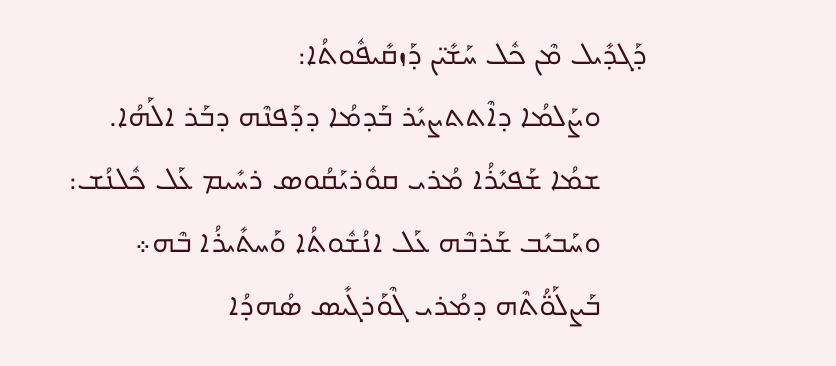ܕܰܓܕܺܝܠ ܡܶܢ ܟܽܠ ܚܰܫܺܝ̈ܢ ܕܰܙܩܺܝܦܽܘܬܳܐ:
      ܘܨܰܠܡܳܐ ܕܐܶܬܬܨܝܺܪ ܒܰܕܡܳܐ ܕܕܰܦܢܶܗ ܕܒܰܪ ܐܠܰܗܳܐ.
      ܫܡܳܐ ܫܰܦܝܺܪܳܐ ܡܳܪܝ ܩܘܽܪܝܰܩܳܘܣ ܪܚܺܝܡ ܥܰܠ ܟܽܠܢܳܫ:
      ܘܚܰܒܝܺܒ ܫܰܪܒܶܗ ܥܰܠ ܐܢܳܫܽܘܬܳܐ ܘܰܚܬܺܝܪܳܐ ܒܶܗ܀
      ܒܰܨܠܰܘ̈ܳܬܶܗ ܕܡܳܪܝ ܓܶܘܰܪܓܺܝܣ ܣܳܗܕܳܐ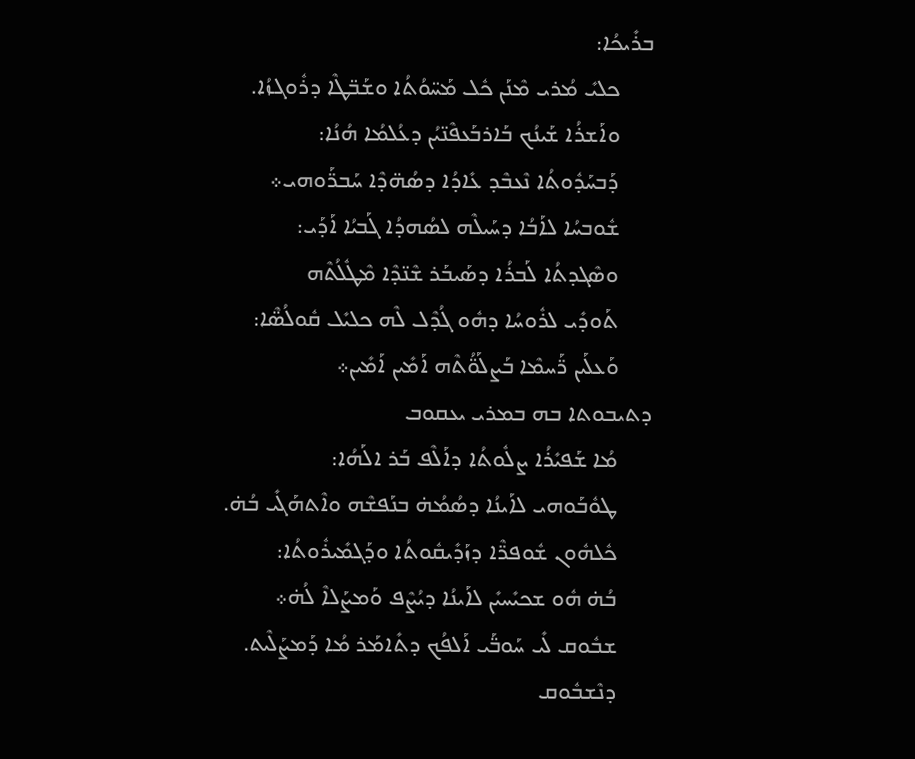ܒܪܺܝܟܳܐ:
      ܟܠܝܺ ܡܳܪܝ ܡܶܢܰܢ ܟܽܠ ܡܰܚ̈ܘܳܬܳܐ ܘܫܰܒ̈ܛܶܐ ܕܪܽܘܓܙܳܐ.
      ܘܐܰܫܪܳܐ ܫܰܝܢܳܟ ܒܰܐܪܒܰܥܦܶܢ̈ܝܳܢ ܕܥܳܠܡܳܐ ܗܳܢܳܐ:
      ܕܰܒܚܰܕܽܘܬܳܐ ܢܶܥܒܶܕ ܥܺܐܕܳܐ ܕܣܳܗ̈ܕܶܐ ܚܰܒܪ̈ܰܘܗܝ܀
      ܫܽܘܒܚܳܐ ܠܐܰܒܳܐ ܕܚܰܝܠܶܗ ܠܣܳܗܕܳܐ ܓܰܒܝܳܐ ܐܰܕܰܝ:
      ܘܣܶܓܕܬܳܐ ܠܰܒܪܳܐ ܕܣܰܝܒܰܪ ܫܶܢ̈ܕܶܐ ܡܶܛܽܠܳܬܶܗ
      ܬܰܘܕܺܝ ܠܪܽܘܚܳܐ ܕܗܽܘ ܓܳܕܶܠ ܠܶܗ ܟܠܝܺܠ ܩܽܘܠܳܣ̈ܶܐ:
      ܘܰܥܠܰܝܢ ܪ̈ܰܚܡܶܐ ܒܰܨܠܰܘ̈ܳܬܶܗ ܐܰܡܺܝܢ ܐܰܡܺܝܢ܀
ܕܬܝܒܘܬܐ ܒܗ ܒܡܪܝ ܝܥܩܘܒ
      ܡܳܐ ܫܰܦܝܺܪܳܐ ܨܠܽܘܬܳܐ ܕܐܰܠܶܦ ܒܰܪ ܐܠܰܗܳܐ:
      ܛܘܽܒܰܘܗܝ ܠܐܰܝܢܳܐ ܕܣܳܡܳܗ̇ ܒܢܰܦܫܶܗ ܘܐܶܬܗܰܓܺܝ ܒܳܗ̇.
      ܟܽܠܗܽܘܢ ܫܽܘܦܪ̈ܶܐ ܕܙܰܕܺܝܩܽܘܬܳܐ ܘܕܰܓܡܺܝܪܽܘܬܳܐ:
      ܒܳܗ̇ ܗܽܘ ܫܟܝܺܚܝܺܢ ܠܐܰܝܢܳܐ ܕܝܳܨܶܦ ܘܰܡܨܰܠܐܶ ܠܳܗ̇܀
      ܫܒܽܘܩ ܠܺܝ ܚܰܘܒ̈ܰܝ ܐܰܠܦܳܟ ܕܬܺܐܡܰܪ ܡܳܐ ܕܰܡܨܰܠܶܝܬ.
      ܕܢܶܫܒܽܘܩ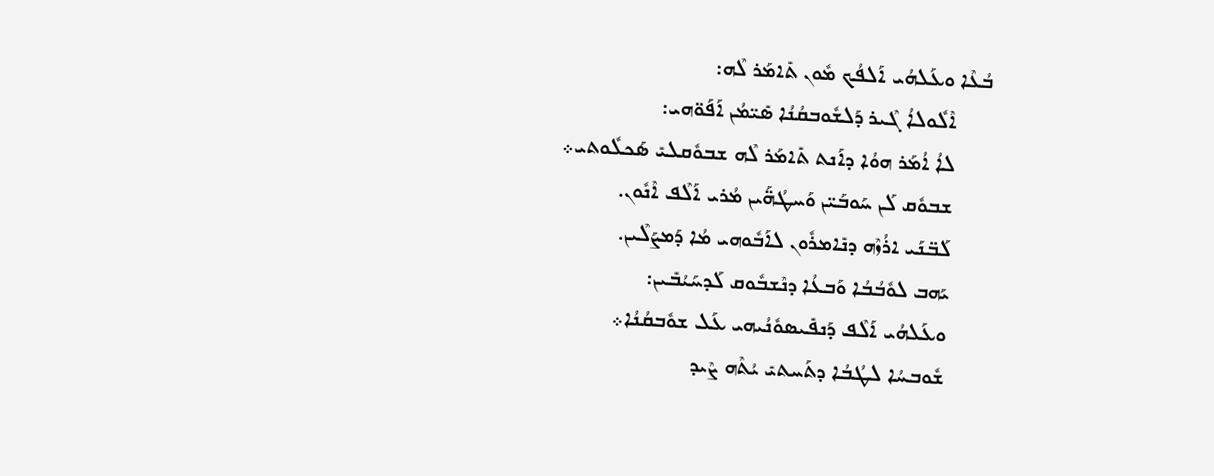ܒܳܥܶܐ ܘܥܰܠܗܳܝ ܐܰܠܦܳܟ ܡܽܘܢ ܬܺܐܡܰܪ ܠܶܗ:
      ܐܶܠܽܘܠܐܳ ܓܶܝܪ ܕܰܠܫܽܘܒܩܳܢܳܐ ܣܺܝ̈ܡܳܢ ܐܰܦܰܘ̈ܗܝ:
      ܠܐܳ ܐܳܡܰܪ ܗܘܳܐ ܕܐܰܢܬ ܬܺܐܡܰܪ ܠܶܗ ܫܒܘܽܩܠܝܺ ܣܰܟܠܽܘܬܝ܀
      ܫܒܘܽܩ ܠܰܢ ܚܰܘܒܰܝ̈ܢ ܘܰܚܛܳܗ̈ܰܝܢ ܡܳܪܝ ܐܰܠܶܦ ܐܶܢܽܘܢ.
      ܠܰܒ̈ܢܰܝ ܐܪܳܙܶܗ ܕܢܺܐܡܪܽܘܢ ܠܐܰܒܽܘܗܝ ܡܳܐ ܕܰܡܨܰܠܶܝܢ.
      ܝܰܗܒ ܠܘܽܒܳܒܳܐ ܘܰܒܥܳܐ ܕܢܶܫܒܽܘܩ ܠܰܕܚܰܝܳܒܺܝܢ:
      ܘܥܰܠܗܳܝ ܐܰܠܶܦ ܕܰܢܦܺܝܣܘܽܢܳܝܗܝ ܥܰܠ ܫܘܽܒܩܳܢܳܐ܀
      ܫܽܘܒܚܳܐ ܠܛܳܒܳܐ ܕܬܰܚܬܝܺ ܝܳܬܶܗ ܨܶܝܕ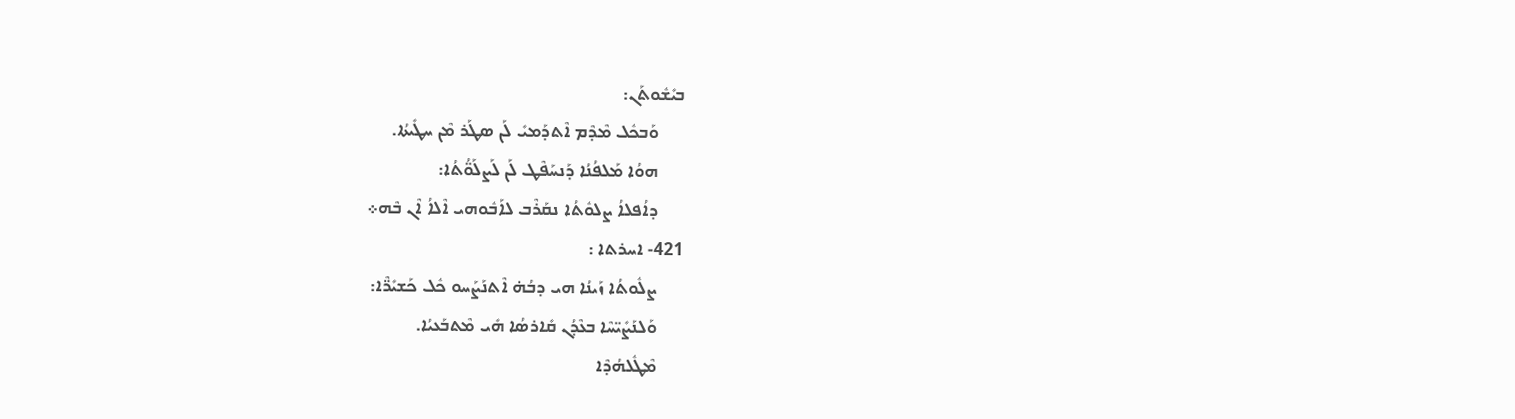ܒܝܺܫܽܘܬܰܢ:
      ܘܰܒܟܽܠ ܡܶܕܶܡ ܐܶܬܕܰܡܝܺ ܠܰܢ ܣܛܰܪ ܡܶܢ ܚܛܺܝܬܳܐ.
      ܗܘܳܐ ܡܰܠܦܳܢܳܐ ܕܰܢܚܰܦܶܛ ܠܰܢ ܠܰܨܠܰܘ̈ܳܬܳܐ:
      ܕܐܳܦܠܐܳ ܨܠܘܽܬܳܐ ܢܩܰܪܶܒ ܠܐܰܒܽܘܗܝ ܐܶܠܐܳ ܐܶܢ ܒܶܗ܀
421- ܐܚܪܬܐ :
      ܨܠܽܘܬܳܐ ܙܰܝܢܳܐ ܗܝ ܕܒܳܗ̇ ܐܶܬܢܰܨܰܚܘ ܟܽܠ ܟܰܫܝܺܪ̈ܶܐ:
      ܘܰܠܢܰܨܺܝ̈ܚܶܐ ܒܥܶܕܳܢ ܩܺܐܪܣܳܐ ܗܺܝ ܡܶܬܒܰܥܝܳܐ.
      ܡܶܛܽܠܗܳܕܶܐ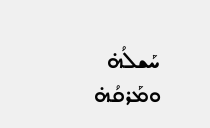ܚܰܫܠܳܗ̇ ܘܡܰܪܩܳܗ̇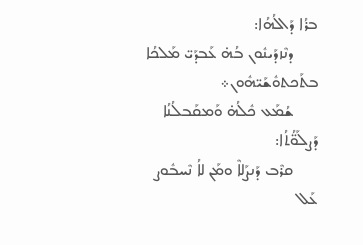ܒܪܳܐ ܕܰܐܠܳܗܳܐ:
      ܕܢܶܙܕܰܝܢܽܘܢ ܒܳܗ̇ ܥܰܒܕܰܝ̈ ܡܰܠܟܳܐ ܒܬܰܟܬܘܽܫܰܝ̈ܗܽܘܢ܀
      ܫܳܡܰܥ ܟܽܠܳܗ̇ ܘܰܡܩܰܒܠܳܢܳܐ ܕܰܨܠܰܘ̈ܳܬܳܐ:
      ܩܪܶܒ ܕܰܢܨܰܠܐܶ ܘܡܰܢ ܠܐܳ ܢܶܚܒܽܘܨ ܥܰܠ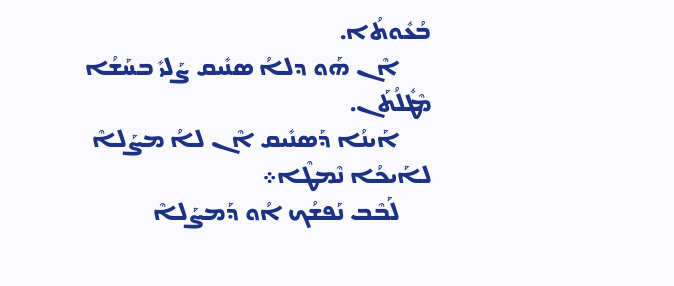ܒܳܥܽܘܬܳܐ.
      ܐܶܢ ܗܰܘ ܕܠܐܳ ܣܢܺܝܩ ܨܰܠܝܺ ܒܚܰܫܳܐ ܡܶܛܽܠܳܬܰܢ.
      ܐܰܝܢܳܐ ܕܰܣܢܺܝܩ ܐܶܢ ܠܐܳ ܡܨܰܠܐܶ ܠܐܰܝܟܳܐ ܢܶܡܛܶܐ܀
      ܠܰܒܶܒ ܢܰܦܫܳܟ ܐܳܘ ܕܰܡܨܰܠܐܶ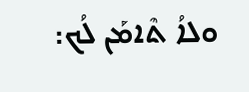ܘܠܐܳ ܬܶܐܡܰܢ ܠܳܟ: